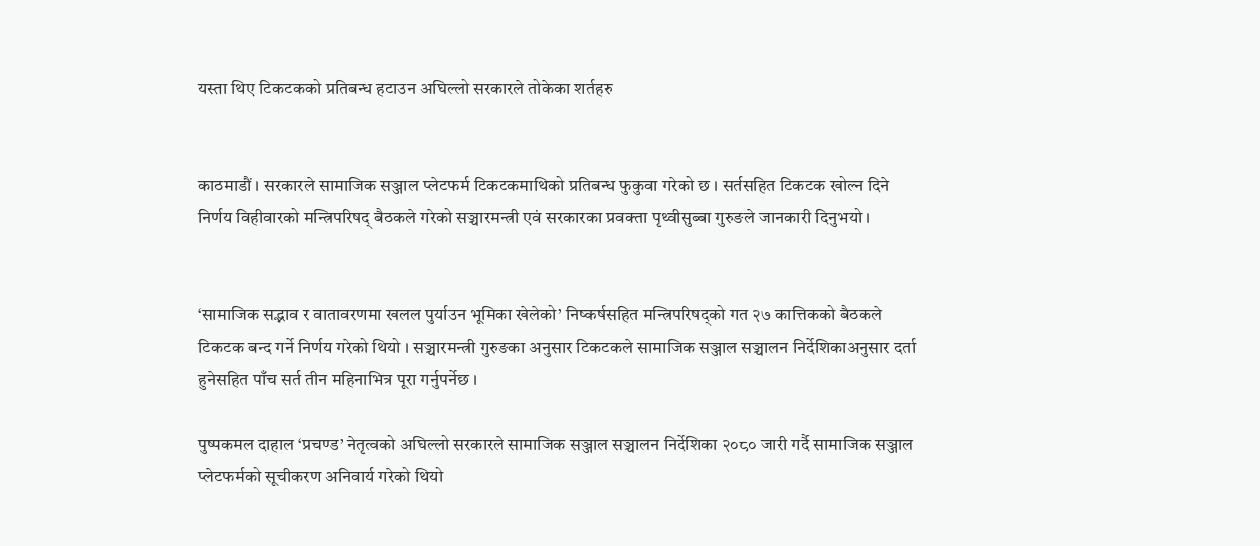यस्ता थिए टिकटकको प्रतिबन्ध हटाउन अघिल्लो सरकारले तोकेका शर्तहरु


काठमाडौं । सरकारले सामाजिक सञ्जाल प्लेटफर्म टिकटकमाथिको प्रतिबन्ध फुकुवा गरेको छ । सर्तसहित टिकटक खोल्न दिने निर्णय विहीवारको मन्त्रिपरिषद् बैठकले गरेको सञ्चारमन्त्री एवं सरकारका प्रवक्ता पृथ्वीसुब्बा गुरुङले जानकारी दिनुभयो ।


‘सामाजिक सद्भाव र वातावरणमा खलल पुर्याउन भूमिका खेलेको’ निष्कर्षसहित मन्त्रिपरिषद्को गत २७ कात्तिकको बैठकले टिकटक बन्द गर्ने निर्णय गरेको थियो । सञ्चारमन्त्री गुरुङका अनुसार टिकटकले सामाजिक सञ्जाल सञ्चालन निर्देशिकाअनुसार दर्ता हुनेसहित पाँच सर्त तीन महिनाभित्र पूरा गर्नुपर्नेछ ।

पुष्पकमल दाहाल ‘प्रचण्ड’ नेतृत्वको अघिल्लो सरकारले सामाजिक सञ्जाल सञ्चालन निर्देशिका २०८० जारी गर्दै सामाजिक सञ्जाल प्लेटफर्मको सूचीकरण अनिवार्य गरेको थियो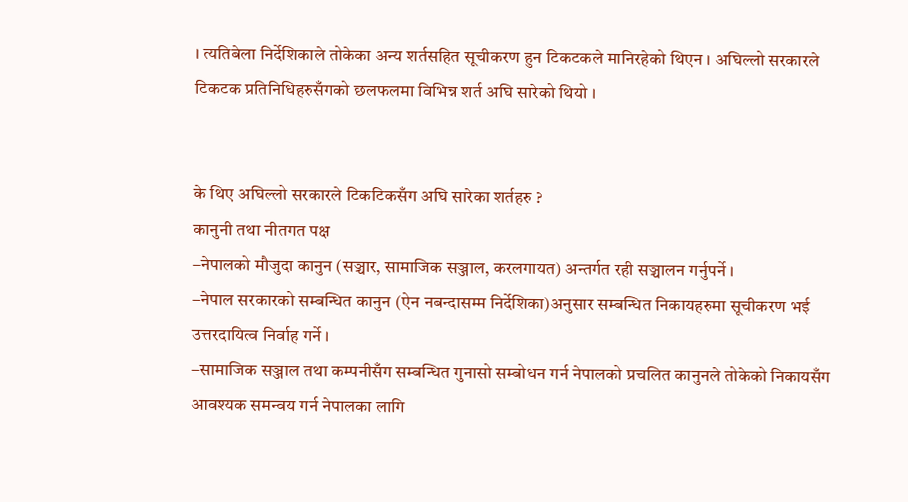। त्यतिबेला निर्देशिकाले तोकेका अन्य शर्तसहित सूचीकरण हुन टिकटकले मानिरहेको थिएन । अघिल्लो सरकारले टिकटक प्रतिनिधिहरुसँगको छलफलमा विभिन्न शर्त अघि सारेको थियो ।


के थिए अघिल्लो सरकारले टिकटिकसँग अघि सारेका शर्तहरु ?
कानुनी तथा नीतगत पक्ष
–नेपालको मौजुदा कानुन (सञ्चार, सामाजिक सञ्जाल, करलगायत) अन्तर्गत रही सञ्चालन गर्नुपर्ने ।
–नेपाल सरकारको सम्बन्धित कानुन (ऐन नबन्दासम्म निर्देशिका)अनुसार सम्बन्धित निकायहरुमा सूचीकरण भई उत्तरदायित्व निर्वाह गर्ने ।
–सामाजिक सञ्जाल तथा कम्पनीसँग सम्बन्धित गुनासो सम्बोधन गर्न नेपालको प्रचलित कानुनले तोकेको निकायसँग आवश्यक समन्वय गर्न नेपालका लागि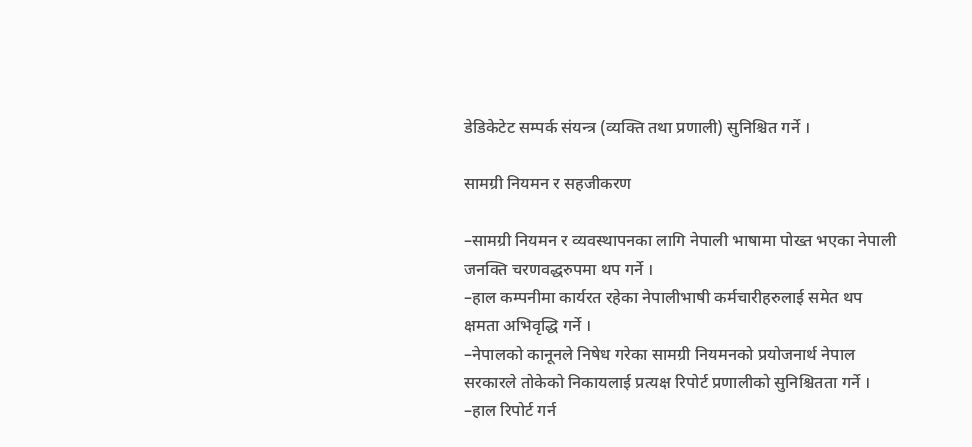डेडिकेटेट सम्पर्क संयन्त्र (व्यक्ति तथा प्रणाली) सुनिश्चित गर्ने ।

सामग्री नियमन र सहजीकरण

–सामग्री नियमन र व्यवस्थापनका लागि नेपाली भाषामा पोख्त भएका नेपाली जनक्ति चरणवद्धरुपमा थप गर्ने ।
–हाल कम्पनीमा कार्यरत रहेका नेपालीभाषी कर्मचारीहरुलाई समेत थप क्षमता अभिवृद्धि गर्ने ।
–नेपालको कानूनले निषेध गरेका सामग्री नियमनको प्रयोजनार्थ नेपाल सरकारले तोकेको निकायलाई प्रत्यक्ष रिपोर्ट प्रणालीको सुनिश्चितता गर्ने ।
–हाल रिपोर्ट गर्न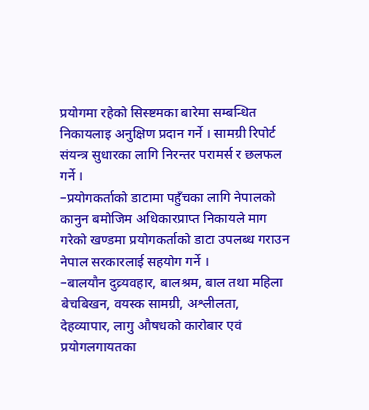प्रयोगमा रहेको सिस्ष्टमका बारेमा सम्बन्धित निकायलाइ अनुक्षिण प्रदान गर्ने । सामग्री रिपोर्ट संयन्त्र सुधारका लागि निरन्तर परामर्स र छलफल गर्ने ।
–प्रयोगकर्ताको डाटामा पहुँचका लागि नेपालको कानुन बमोजिम अधिकारप्राप्त निकायले माग गरेको खण्डमा प्रयोगकर्ताको डाटा उपलब्ध गराउन नेपाल सरकारलाई सहयोग गर्ने ।
–बालयौन दुव्र्यवहार, बालश्रम, बाल तथा महिला बेचबिखन, वयस्क सामग्री, अश्लीलता, देहव्यापार, लागु औषधको कारोबार एवं प्रयोगलगायतका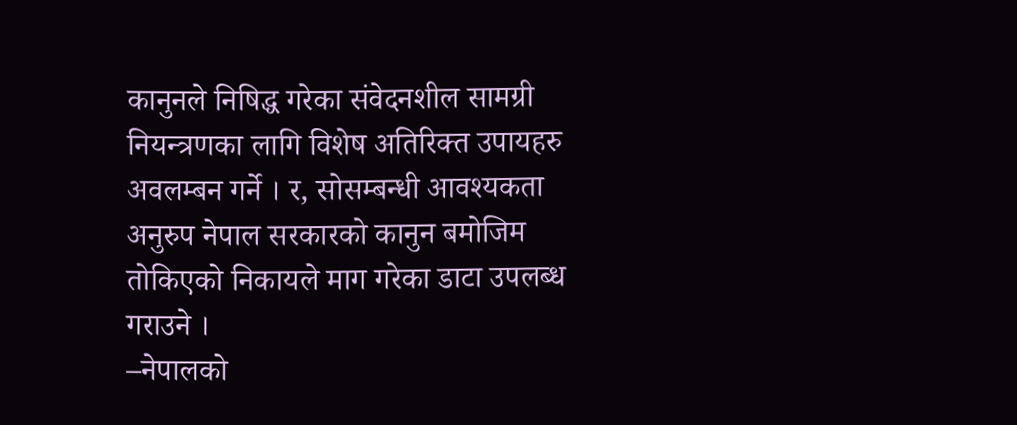कानुनले निषिद्ध गरेका संवेदनशील सामग्री नियन्त्रणका लागि विशेष अतिरिक्त उपायहरु अवलम्बन गर्ने । र, सोसम्बन्धी आवश्यकता अनुरुप नेपाल सरकारको कानुन बमोजिम तोकिएको निकायले माग गरेका डाटा उपलब्ध गराउने ।
–नेपालको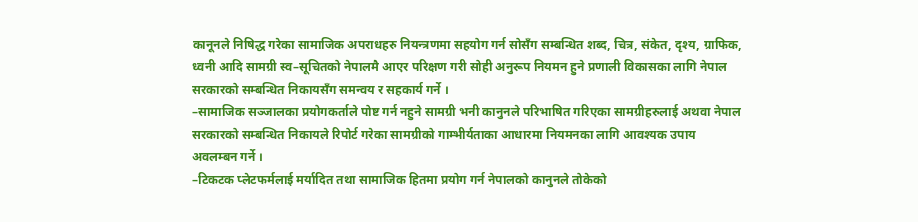कानूनले निषिद्ध गरेका सामाजिक अपराधहरु नियन्त्रणमा सहयोग गर्न सोसँग सम्बन्धित शब्द, चित्र, संकेत, दृश्य, ग्राफिक, ध्वनी आदि सामग्री स्व–सूचितको नेपालमै आएर परिक्षण गरी सोही अनुरूप नियमन हुने प्रणाली विकासका लागि नेपाल सरकारको सम्बन्धित निकायसँग समन्वय र सहकार्य गर्ने ।
–सामाजिक सञ्जालका प्रयोगकर्ताले पोष्ट गर्न नहुने सामग्री भनी कानुनले परिभाषित गरिएका सामग्रीहरुलाई अथवा नेपाल सरकारको सम्बन्धित निकायले रिपोर्ट गरेका सामग्रीको गाम्भीर्यताका आधारमा नियमनका लागि आवश्यक उपाय अवलम्बन गर्ने ।
–टिकटक प्लेटफर्मलाई मर्यादित तथा सामाजिक हितमा प्रयोग गर्न नेपालको कानुनले तोकेको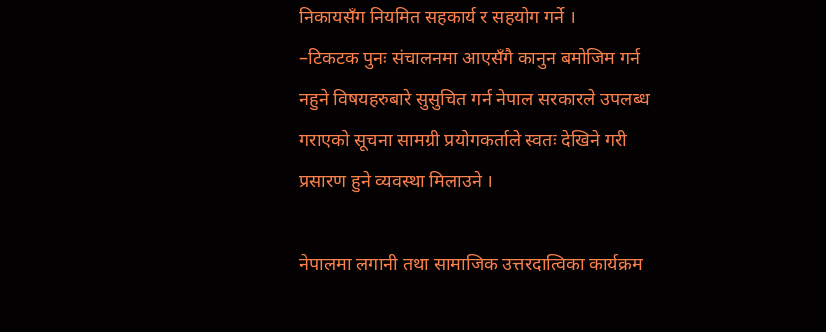निकायसँग नियमित सहकार्य र सहयोग गर्ने ।
–टिकटक पुनः संचालनमा आएसँगै कानुन बमोजिम गर्न नहुने विषयहरुबारे सुसुचित गर्न नेपाल सरकारले उपलब्ध गराएको सूचना सामग्री प्रयोगकर्ताले स्वतः देखिने गरी प्रसारण हुने व्यवस्था मिलाउने ।

नेपालमा लगानी तथा सामाजिक उत्तरदात्विका कार्यक्रम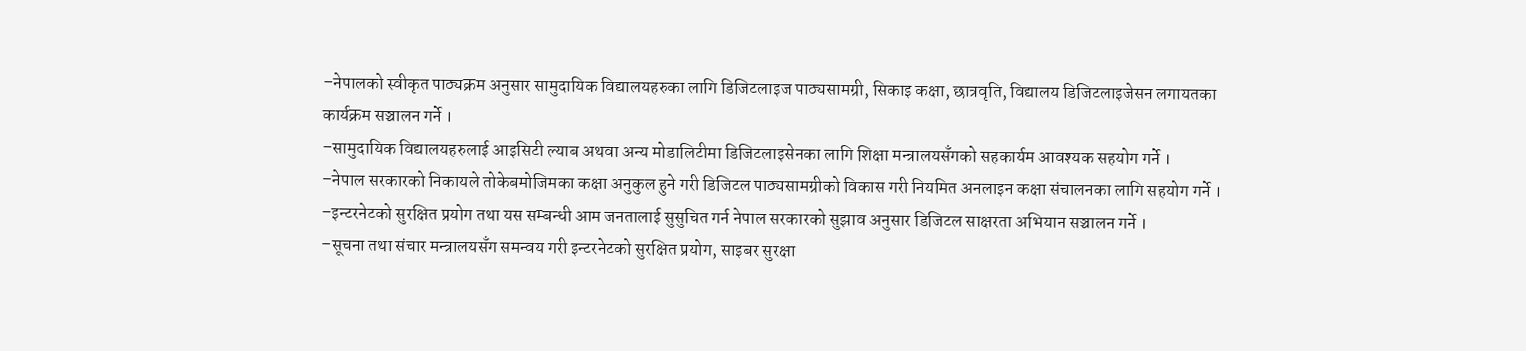–नेपालको स्वीकृत पाठ्यक्रम अनुसार सामुदायिक विद्यालयहरुका लागि डिजिटलाइज पाठ्यसामग्री, सिकाइ कक्षा, छात्रवृति, विद्यालय डिजिटलाइजेसन लगायतका कार्यक्रम सञ्चालन गर्ने ।
–सामुदायिक विद्यालयहरुलाई आइसिटी ल्याब अथवा अन्य मोडालिटीमा डिजिटलाइसेनका लागि शिक्षा मन्त्रालयसँगको सहकार्यम आवश्यक सहयोग गर्ने ।
–नेपाल सरकारको निकायले तोकेबमोजिमका कक्षा अनुकुल हुने गरी डिजिटल पाठ्यसामग्रीको विकास गरी नियमित अनलाइन कक्षा संचालनका लागि सहयोग गर्ने ।
–इन्टरनेटको सुरक्षित प्रयोग तथा यस सम्बन्धी आम जनतालाई सुसुचित गर्न नेपाल सरकारको सुझाव अनुसार डिजिटल साक्षरता अभियान सञ्चालन गर्ने ।
–सूचना तथा संचार मन्त्रालयसँग समन्वय गरी इन्टरनेटको सुरक्षित प्रयोग, साइबर सुरक्षा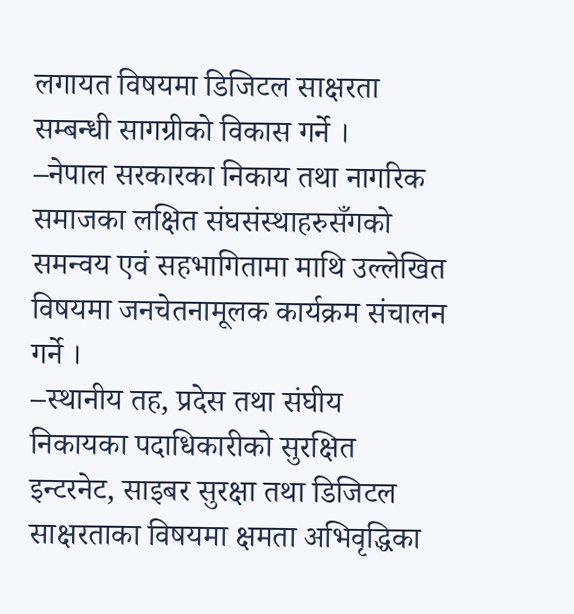लगायत विषयमा डिजिटल साक्षरता सम्बन्धी सागग्रीको विकास गर्ने ।
–नेपाल सरकारका निकाय तथा नागरिक समाजका लक्षित संघसंस्थाहरुसँगको समन्वय एवं सहभागितामा माथि उल्लेखित विषयमा जनचेतनामूलक कार्यक्रम संचालन गर्ने ।
–स्थानीय तह, प्रदेस तथा संघीय निकायका पदाधिकारीको सुरक्षित इन्टरनेट, साइबर सुरक्षा तथा डिजिटल साक्षरताका विषयमा क्षमता अभिवृद्धिका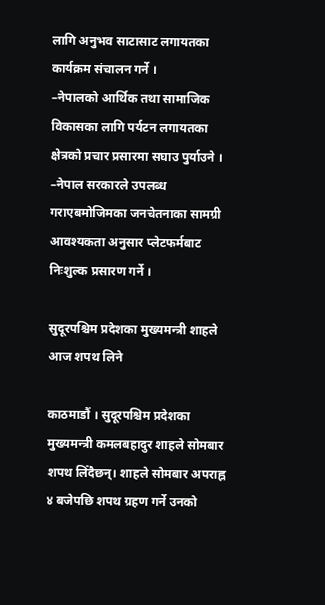लागि अनुभव साटासाट लगायतका कार्यक्रम संचालन गर्ने ।
–नेपालको आर्थिक तथा सामाजिक विकासका लागि पर्यटन लगायतका क्षेत्रको प्रचार प्रसारमा सघाउ पुर्याउने ।
–नेपाल सरकारले उपलब्ध गराएबमोजिमका जनचेतनाका सामग्री आवश्यकता अनुसार प्लेटफर्मबाट निःशुल्क प्रसारण गर्ने ।

सुदूरपश्चिम प्रदेशका मुख्यमन्त्री शाहले आज शपथ लिने

काठमाडौं । सुदूरपश्चिम प्रदेशका मुख्यमन्त्री कमलबहादुर शाहले सोमबार शपथ लिँदैछन्। शाहले सोमबार अपराह्न ४ बजेपछि शपथ ग्रहण गर्ने उनको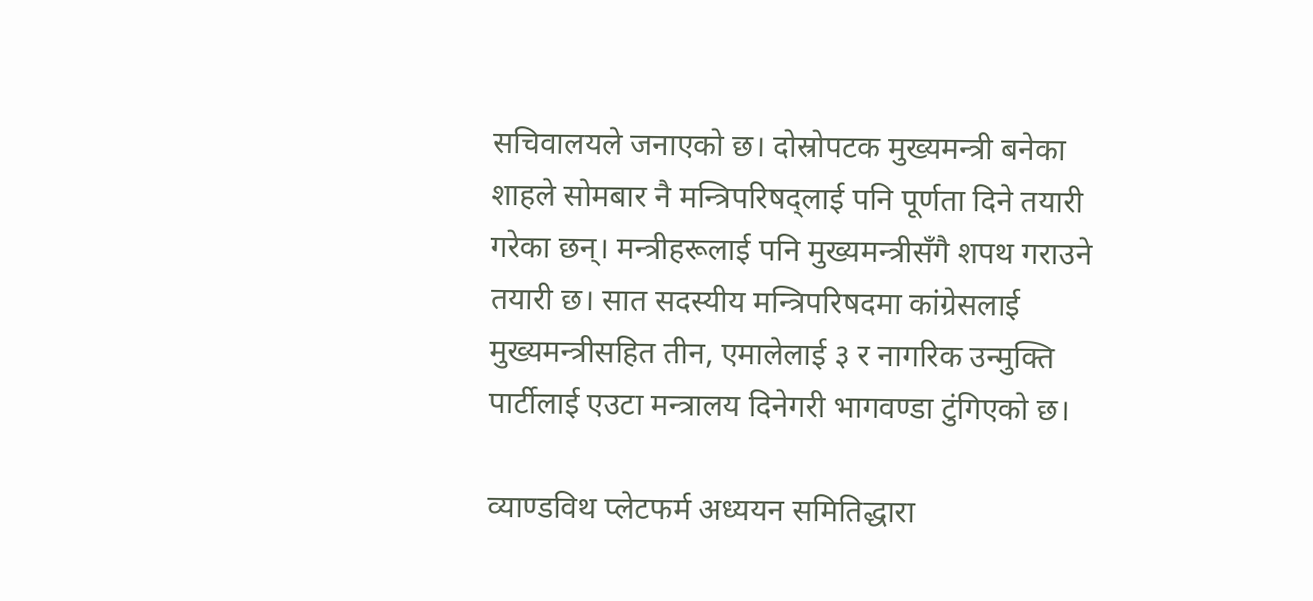सचिवालयले जनाएको छ। दोस्रोपटक मुख्यमन्त्री बनेका शाहले सोमबार नै मन्त्रिपरिषद्लाई पनि पूर्णता दिने तयारी गरेका छन्। मन्त्रीहरूलाई पनि मुख्यमन्त्रीसँगै शपथ गराउने तयारी छ। सात सदस्यीय मन्त्रिपरिषदमा कांग्रेसलाई मुख्यमन्त्रीसहित तीन, एमालेलाई ३ र नागरिक उन्मुक्ति पार्टीलाई एउटा मन्त्रालय दिनेगरी भागवण्डा टुंगिएको छ।

व्याण्डविथ प्लेटफर्म अध्ययन समितिद्धारा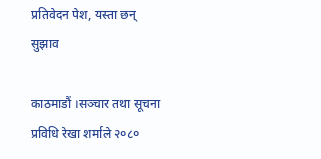प्रतिवेदन पेश, यस्ता छन् सुझाव

काठमाडौं ।सञ्चार तथा सूचना प्रविधि रेखा शर्माले २०८०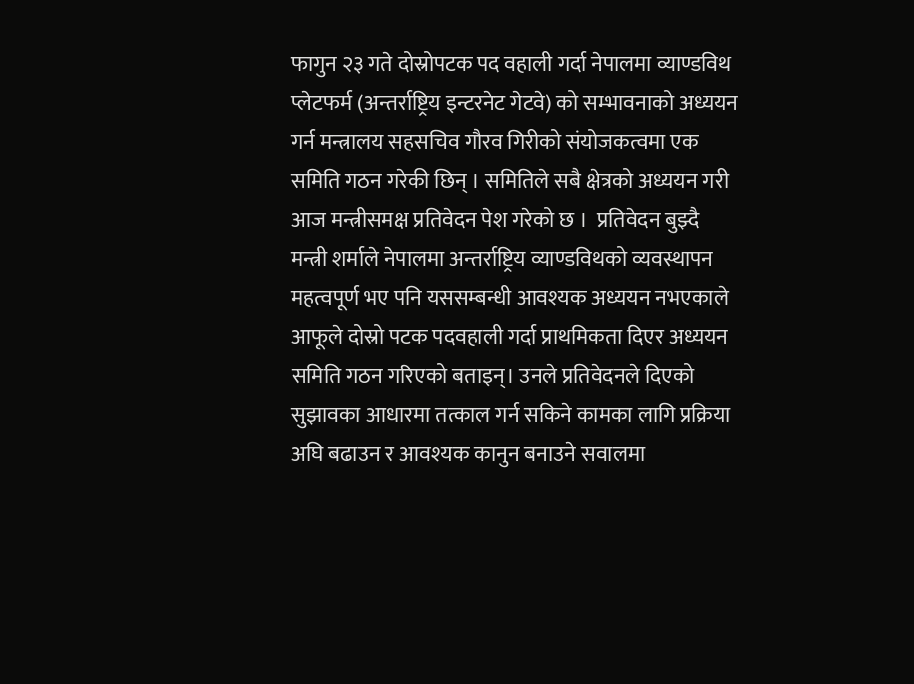फागुन २३ गते दोस्रोपटक पद वहाली गर्दा नेपालमा व्याण्डविथ प्लेटफर्म (अन्तर्राष्ट्रिय इन्टरनेट गेटवे) को सम्भावनाको अध्ययन गर्न मन्त्रालय सहसचिव गौरव गिरीको संयोजकत्वमा एक समिति गठन गरेकी छिन् । समितिले सबै क्षेत्रको अध्ययन गरी आज मन्त्रीसमक्ष प्रतिवेदन पेश गरेको छ ।  प्रतिवेदन बुझ्दै मन्त्री शर्माले नेपालमा अन्तर्राष्ट्रिय व्याण्डविथको व्यवस्थापन महत्वपूर्ण भए पनि यससम्बन्धी आवश्यक अध्ययन नभएकाले आफूले दोस्रो पटक पदवहाली गर्दा प्राथमिकता दिएर अध्ययन समिति गठन गरिएको बताइन्। उनले प्रतिवेदनले दिएको सुझावका आधारमा तत्काल गर्न सकिने कामका लागि प्रक्रिया अघि बढाउन र आवश्यक कानुन बनाउने सवालमा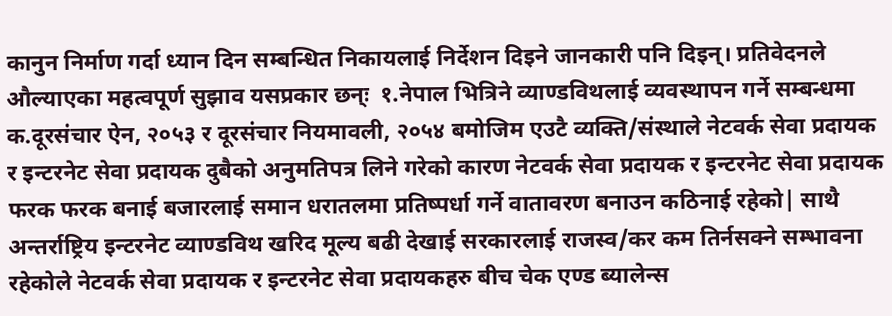कानुन निर्माण गर्दा ध्यान दिन सम्बन्धित निकायलाई निर्देशन दिइने जानकारी पनि दिइन्। प्रतिवेदनले औल्याएका महत्वपूर्ण सुझाव यसप्रकार छन्ः  १.नेपाल भित्रिने व्याण्डविथलाई व्यवस्थापन गर्ने सम्बन्धमा   क.दूरसंचार ऐन, २०५३ र दूरसंचार नियमावली, २०५४ बमोजिम एउटै व्यक्ति/संस्थाले नेटवर्क सेवा प्रदायक र इन्टरनेट सेवा प्रदायक दुबैको अनुमतिपत्र लिने गरेको कारण नेटवर्क सेवा प्रदायक र इन्टरनेट सेवा प्रदायक फरक फरक बनाई बजारलाई समान धरातलमा प्रतिष्पर्धा गर्ने वातावरण बनाउन कठिनाई रहेको| साथै अन्तर्राष्ट्रिय इन्टरनेट व्याण्डविथ खरिद मूल्य बढी देखाई सरकारलाई राजस्व/कर कम तिर्नसक्ने सम्भावना रहेकोले नेटवर्क सेवा प्रदायक र इन्टरनेट सेवा प्रदायकहरु बीच चेक एण्ड ब्यालेन्स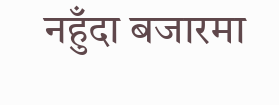नहुँदा बजारमा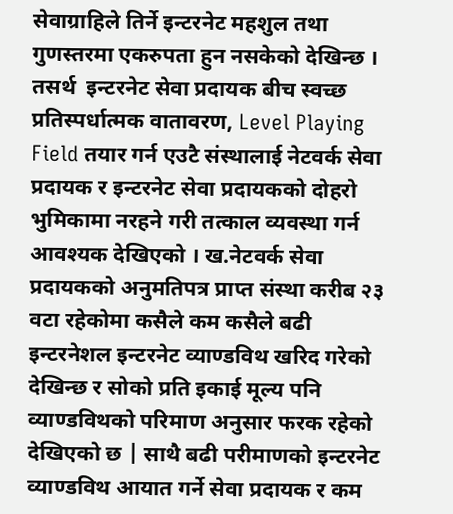सेवाग्राहिले तिर्ने इन्टरनेट महशुल तथा गुणस्तरमा एकरुपता हुन नसकेको देखिन्छ । तसर्थ  इन्टरनेट सेवा प्रदायक बीच स्वच्छ प्रतिस्पर्धात्मक वातावरण, Level Playing Field तयार गर्न एउटै संस्थालाई नेटवर्क सेवा प्रदायक र इन्टरनेट सेवा प्रदायकको दोहरो भुमिकामा नरहने गरी तत्काल व्यवस्था गर्न आवश्यक देखिएको । ख.नेटवर्क सेवा प्रदायकको अनुमतिपत्र प्राप्त संस्था करीब २३ वटा रहेकोमा कसैले कम कसैले बढी इन्टरनेशल इन्टरनेट व्याण्डविथ खरिद गरेको देखिन्छ र सोको प्रति इकाई मूल्य पनि व्याण्डविथको परिमाण अनुसार फरक रहेको देखिएको छ | साथै बढी परीमाणको इन्टरनेट व्याण्डविथ आयात गर्ने सेवा प्रदायक र कम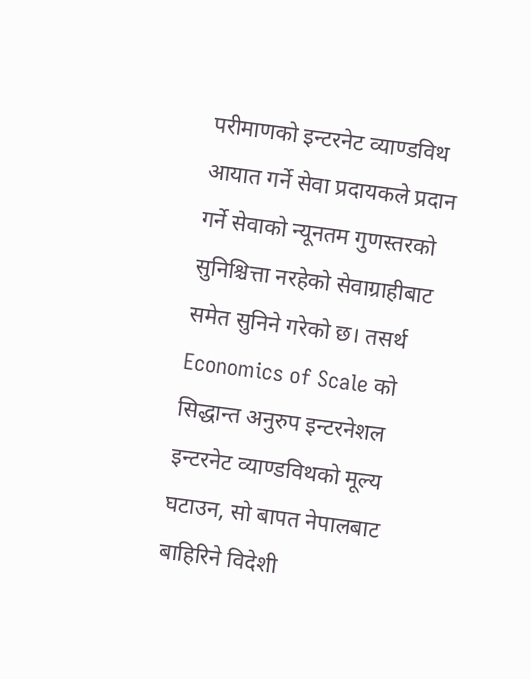परीमाणको इन्टरनेट व्याण्डविथ आयात गर्ने सेवा प्रदायकले प्रदान गर्ने सेवाको न्यूनतम गुणस्तरको सुनिश्चित्ता नरहेको सेवाग्राहीबाट समेत सुनिने गरेको छ। तसर्थ Economics of Scale को सिद्धान्त अनुरुप इन्टरनेशल इन्टरनेट व्याण्डविथको मूल्य घटाउन, सो बापत नेपालबाट बाहिरिने विदेशी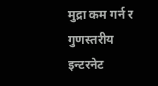मुद्रा कम गर्न र गुणस्तरीय इन्टरनेट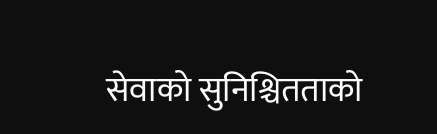सेवाको सुनिश्चितताको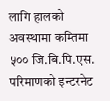लागि हालको अवस्थामा कम्तिमा ५०० जि.बि.पि.एस. परिमाणको इन्टरनेट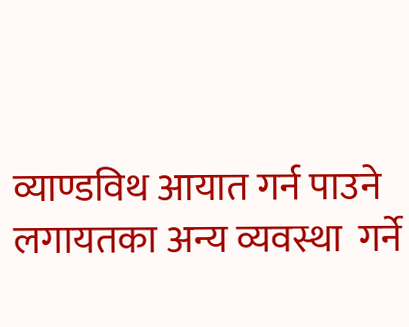व्याण्डविथ आयात गर्न पाउने लगायतका अन्य व्यवस्था  गर्ने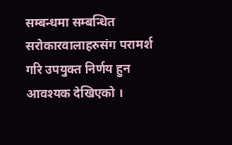सम्बन्धमा सम्बन्धित सरोकारवालाहरुसंग परामर्श गरि उपयुक्त निर्णय हुन आवश्यक देखिएको ।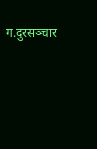ग.दुरसञ्चार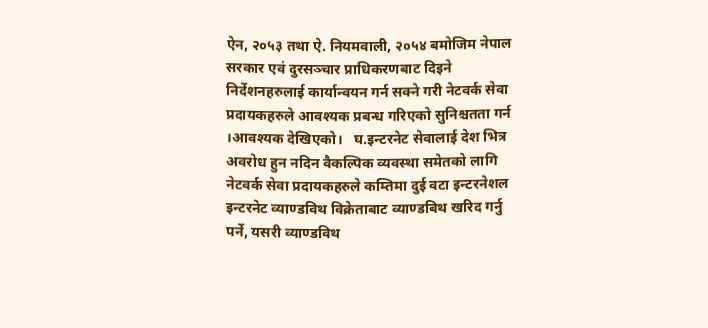ऐन, २०५३ तथा ऐ. नियमवाली, २०५४ बमोजिम नेपाल सरकार एवं दुरसञ्चार प्राधिकरणबाट दिइने निर्देशनहरुलाई कार्यान्वयन गर्न सक्ने गरी नेटवर्क सेवा प्रदायकहरुले आवश्यक प्रबन्ध गरिएको सुनिश्चतता गर्न ।आवश्यक देखिएको।   घ.इन्टरनेट सेवालाई देश भित्र अवरोध हुन नदिन वैकल्पिक व्यवस्था समेतको लागि नेटवर्क सेवा प्रदायकहरुले कम्तिमा दुई वटा इन्टरनेशल इन्टरनेट व्याण्डविथ विक्रेताबाट व्याण्डबिथ खरिद गर्नु पर्ने, यसरी व्याण्डविथ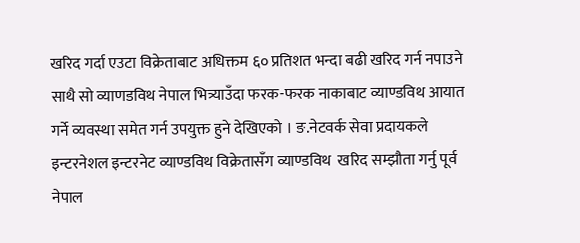खरिद गर्दा एउटा विक्रेताबाट अधिक्तम ६० प्रतिशत भन्दा बढी खरिद गर्न नपाउने साथै सो व्याणडविथ नेपाल भित्र्याउँदा फरक-फरक नाकाबाट व्याण्डविथ आयात गर्ने व्यवस्था समेत गर्न उपयुक्त हुने देखिएको । ङ.नेटवर्क सेवा प्रदायकले इन्टरनेशल इन्टरनेट व्याण्डविथ विक्रेतासँग व्याण्डविथ  खरिद सम्झौता गर्नु पूर्व नेपाल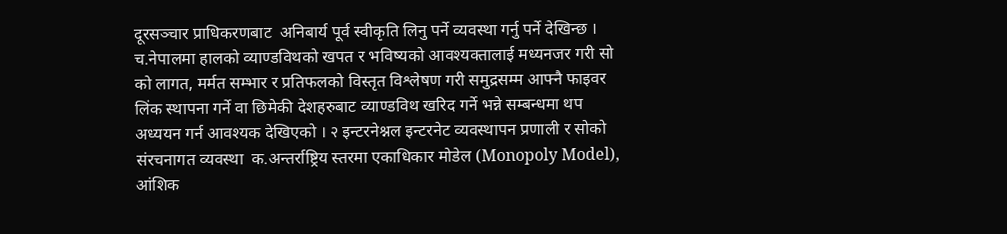दूरसञ्चार प्राधिकरणबाट  अनिबार्य पूर्व स्वीकृति लिनु पर्ने व्यवस्था गर्नु पर्ने देखिन्छ । च.नेपालमा हालको व्याण्डविथको खपत र भविष्यको आवश्यक्तालाई मध्यनजर गरी सो को लागत, मर्मत सम्भार र प्रतिफलको विस्तृत विश्लेषण गरी समुद्रसम्म आफ्नै फाइवर लिंक स्थापना गर्ने वा छिमेकी देशहरुबाट व्याण्डविथ खरिद गर्ने भन्ने सम्बन्धमा थप अध्ययन गर्न आवश्यक देखिएको । २ इन्टरनेश्नल इन्टरनेट व्यवस्थापन प्रणाली र सोको संरचनागत व्यवस्था  क.अन्तर्राष्ट्रिय स्तरमा एकाधिकार मोडेल (Monopoly Model), आंशिक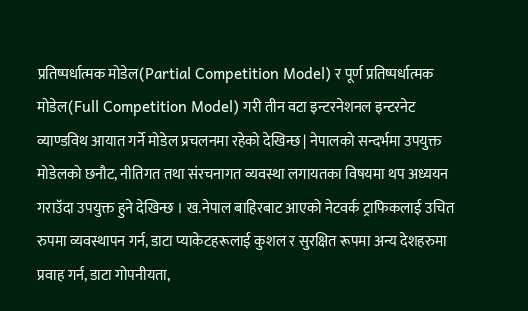प्रतिष्पर्धात्मक मोडेल(Partial Competition Model) र पूर्ण प्रतिष्पर्धात्मक मोडेल(Full Competition Model) गरी तीन वटा इन्टरनेशनल इन्टरनेट व्याण्डविथ आयात गर्ने मोडेल प्रचलनमा रहेको देखिन्छ | नेपालको सन्दर्भमा उपयुक्त मोडेलको छनौट, नीतिगत तथा संरचनागत व्यवस्था लगायतका विषयमा थप अध्ययन गराउॅदा उपयुक्त हुने देखिन्छ । ख.नेपाल बाहिरबाट आएको नेटवर्क ट्राफिकलाई उचित रुपमा व्यवस्थापन गर्न, डाटा प्याकेटहरूलाई कुशल र सुरक्षित रूपमा अन्य देशहरुमा प्रवाह गर्न, डाटा गोपनीयता,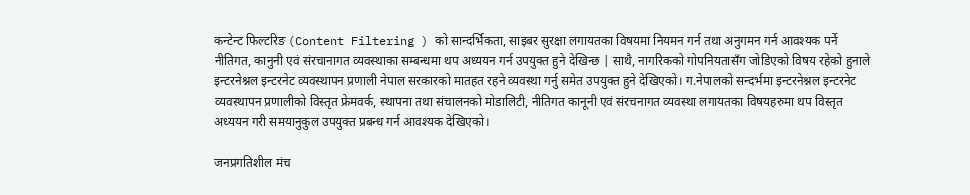कन्टेन्ट फिल्टरिङ (Content Filtering ) को सान्दर्भिकता, साइबर सुरक्षा लगायतका विषयमा नियमन गर्न तथा अनुगमन गर्न आवश्यक पर्ने नीतिगत, कानुनी एवं संरचानागत व्यवस्थाका सम्बन्धमा थप अध्ययन गर्न उपयुक्त हुने देखिन्छ | साथै, नागरिकको गोपनियतासँग जोडिएको विषय रहेको हुनाले इन्टरनेश्नल इन्टरनेट व्यवस्थापन प्रणाली नेपाल सरकारको मातहत रहने व्यवस्था गर्नु समेत उपयुक्त हुने देखिएको। ग.नेपालको सन्दर्भमा इन्टरनेश्नल इन्टरनेट व्यवस्थापन प्रणालीको विस्तृत फ्रेमवर्क, स्थापना तथा संचालनको मोडालिटी, नीतिगत कानूनी एवं संरचनागत व्यवस्था लगायतका विषयहरुमा थप विस्तृत अध्ययन गरी समयानुकुल उपयुक्त प्रबन्ध गर्न आवश्यक देखिएको।

जनप्रगतिशील मंच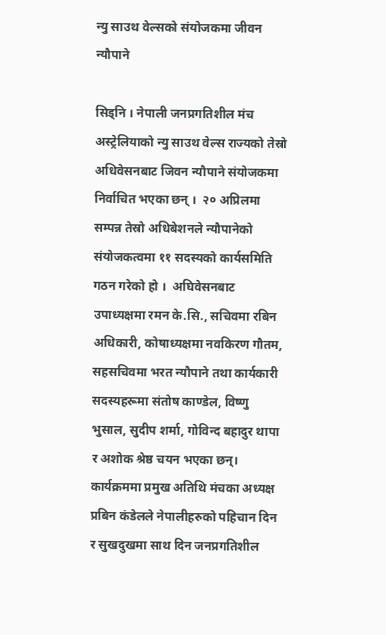न्यु साउथ वेल्सको संयोजकमा जीवन न्यौपाने

सिड्नि । नेपाली जनप्रगतिशील मंच अस्ट्रेलियाको न्यु साउथ वेल्स राज्यको तेस्रो अधिवेसनबाट जिवन न्यौपाने संयोजकमा निर्वाचित भएका छन् ।  २० अप्रिलमा सम्पन्न तेस्रो अधिबेशनले न्यौपानेको संयोजकत्वमा ११ सदस्यको कार्यसमिति गठन गरेको हो ।  अघिवेसनबाट उपाध्यक्षमा रमन के.सि., सचिवमा रबिन अधिकारी, कोषाध्यक्षमा नवकिरण गौतम, सहसचिवमा भरत न्यौपाने तथा कार्यकारी सदस्यहरूमा संतोष काण्डेल, विष्णु भुसाल, सुदीप शर्मा, गोविन्द बहादुर थापा र अशोक श्रेष्ठ चयन भएका छन्। कार्यक्रममा प्रमुख अतिथि मंचका अध्यक्ष प्रबिन कंडेलले नेपालीहरुको पहिचान दिन र सुखदुखमा साथ दिन जनप्रगतिशील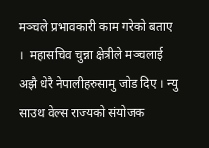मञ्चले प्रभावकारी काम गरेको बताए ।  महासचिव चुन्ना क्षेत्रीले मञ्चलाई अझै धेरै नेपालीहरुसामु जोड दिए । न्यु साउथ वेल्स राज्यको संयोजक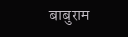बाबुराम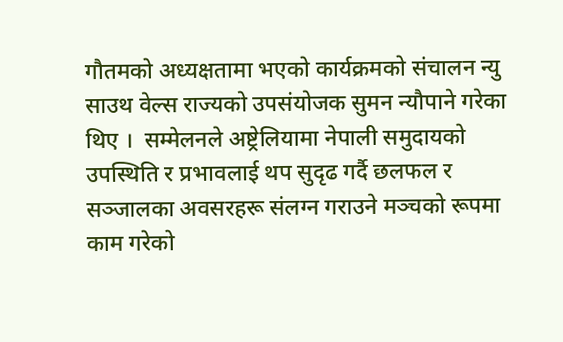गौतमको अध्यक्षतामा भएको कार्यक्रमको संचालन न्यु साउथ वेल्स राज्यको उपसंयोजक सुमन न्यौपाने गरेका थिए ।  सम्मेलनले अष्ट्रेलियामा नेपाली समुदायको उपस्थिति र प्रभावलाई थप सुदृढ गर्दै छलफल र सञ्जालका अवसरहरू संलग्न गराउने मञ्चको रूपमा काम गरेको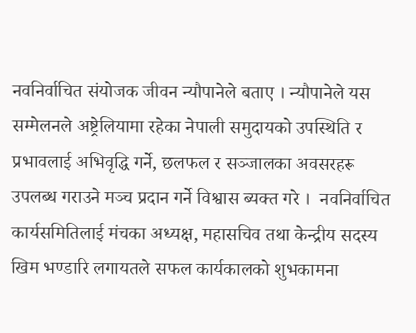नवनिर्वाचित संयोजक जीवन न्यौपानेले बताए । न्यौपानेले यस सम्मेलनले अष्ट्रेलियामा रहेका नेपाली समुदायको उपस्थिति र प्रभावलाई अभिवृद्धि गर्ने, छलफल र सञ्जालका अवसरहरू उपलब्ध गराउने मञ्च प्रदान गर्ने विश्वास ब्यक्त गरे ।  नवनिर्वाचित कार्यसमितिलाई मंचका अध्यक्ष, महासचिव तथा केन्द्रीय सदस्य खिम भण्डारि लगायतले सफल कार्यकालको शुभकामना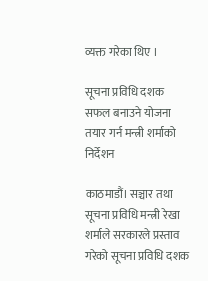व्यक्त गरेका थिए ।

सूचना प्रविधि दशक सफल बनाउने योजना तयार गर्न मन्त्री शर्माको निर्देशन

काठमाडौं। सञ्चार तथा सूचना प्रविधि मन्त्री रेखा शर्माले सरकारले प्रस्ताव गरेको सूचना प्रविधि दशक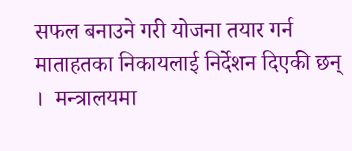सफल बनाउने गरी योजना तयार गर्न माताहतका निकायलाई निर्देशन दिएकी छन् ।  मन्त्रालयमा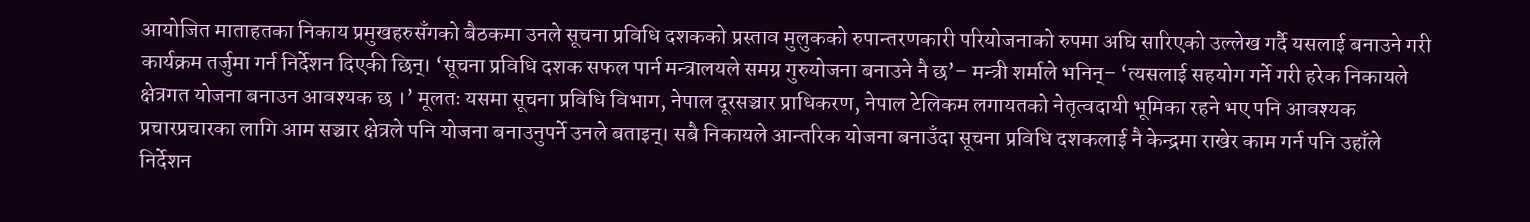आयोजित माताहतका निकाय प्रमुखहरुसँगको बैठकमा उनले सूचना प्रविधि दशकको प्रस्ताव मुलुकको रुपान्तरणकारी परियोजनाको रुपमा अघि सारिएको उल्लेख गर्दै यसलाई बनाउने गरी कार्यक्रम तर्जुमा गर्न निर्देशन दिएकी छिन्। ‘सूचना प्रविधि दशक सफल पार्न मन्त्रालयले समग्र गुरुयोजना बनाउने नै छ’– मन्त्री शर्माले भनिन्– ‘त्यसलाई सहयोग गर्ने गरी हरेक निकायले क्षेत्रगत योजना बनाउन आवश्यक छ ।’ मूलतः यसमा सूचना प्रविधि विभाग, नेपाल दूरसञ्चार प्राधिकरण, नेपाल टेलिकम लगायतको नेतृत्वदायी भूमिका रहने भए पनि आवश्यक प्रचारप्रचारका लागि आम सञ्चार क्षेत्रले पनि योजना बनाउनुपर्ने उनले बताइन्। सबै निकायले आन्तरिक योजना बनाउँदा सूचना प्रविधि दशकलाई नै केन्द्रमा राखेर काम गर्न पनि उहाँले निर्देशन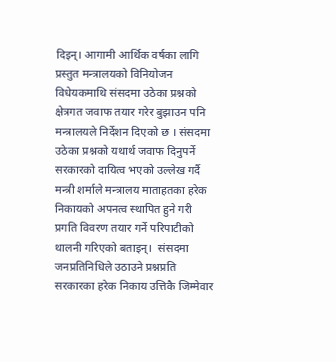दिइन्। आगामी आर्थिक वर्षका लागि प्रस्तुत मन्त्रालयको विनियोजन विधेयकमाथि संसदमा उठेका प्रश्नको क्षेत्रगत जवाफ तयार गरेर बुझाउन पनि मन्त्रालयले निर्देशन दिएको छ । संसदमा उठेका प्रश्नको यथार्थ जवाफ दिनुपर्ने सरकारको दायित्व भएको उल्लेख गर्दै मन्त्री शर्माले मन्त्रालय माताहतका हरेक निकायको अपनत्व स्थापित हुने गरी प्रगति विवरण तयार गर्ने परिपाटीको थालनी गरिएको बताइन्।  संसदमा जनप्रतिनिधिले उठाउने प्रश्नप्रति सरकारका हरेक निकाय उत्तिकै जिम्मेवार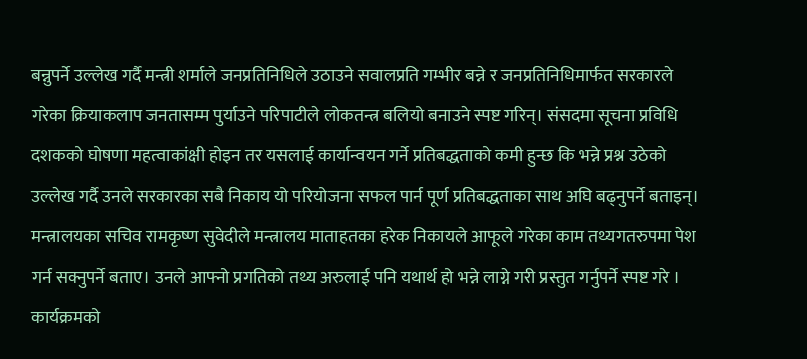बन्नुपर्ने उल्लेख गर्दै मन्त्री शर्माले जनप्रतिनिधिले उठाउने सवालप्रति गम्भीर बन्ने र जनप्रतिनिधिमार्फत सरकारले गरेका क्रियाकलाप जनतासम्म पुर्याउने परिपाटीले लोकतन्त्र बलियो बनाउने स्पष्ट गरिन्। संसदमा सूचना प्रविधि दशकको घोषणा महत्वाकांक्षी होइन तर यसलाई कार्यान्वयन गर्ने प्रतिबद्धताको कमी हुन्छ कि भन्ने प्रश्न उठेको उल्लेख गर्दै उनले सरकारका सबै निकाय यो परियोजना सफल पार्न पूर्ण प्रतिबद्धताका साथ अघि बढ्नुपर्ने बताइन्। मन्त्रालयका सचिव रामकृष्ण सुवेदीले मन्त्रालय माताहतका हरेक निकायले आफूले गरेका काम तथ्यगतरुपमा पेश गर्न सक्नुपर्ने बताए। उनले आफ्नो प्रगतिको तथ्य अरुलाई पनि यथार्थ हो भन्ने लाग्ने गरी प्रस्तुत गर्नुपर्ने स्पष्ट गरे । कार्यक्रमको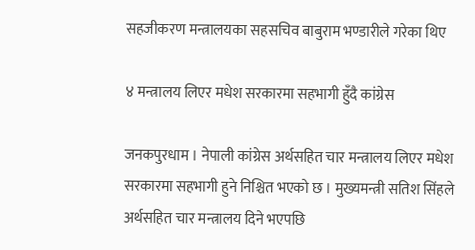सहजीकरण मन्त्रालयका सहसचिव बाबुराम भण्डारीले गरेका थिए

४ मन्त्रालय लिएर मधेश सरकारमा सहभागी हुँदै कांग्रेस

जनकपुरधाम । नेपाली कांग्रेस अर्थसहित चार मन्त्रालय लिएर मधेश सरकारमा सहभागी हुने निश्चित भएको छ । मुख्यमन्त्री सतिश सिंहले अर्थसहित चार मन्त्रालय दिने भएपछि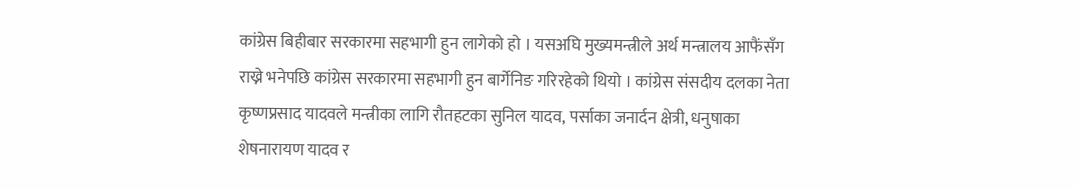कांग्रेस बिहीबार सरकारमा सहभागी हुन लागेको हो । यसअघि मुख्यमन्त्रीले अर्थ मन्त्रालय आफैंसँग राख्ने भनेपछि कांग्रेस सरकारमा सहभागी हुन बार्गेनिङ गरिरहेको थियो । कांग्रेस संसदीय दलका नेता कृष्णप्रसाद यादवले मन्त्रीका लागि रौतहटका सुनिल यादव, पर्साका जनार्दन क्षेत्री, धनुषाका शेषनारायण यादव र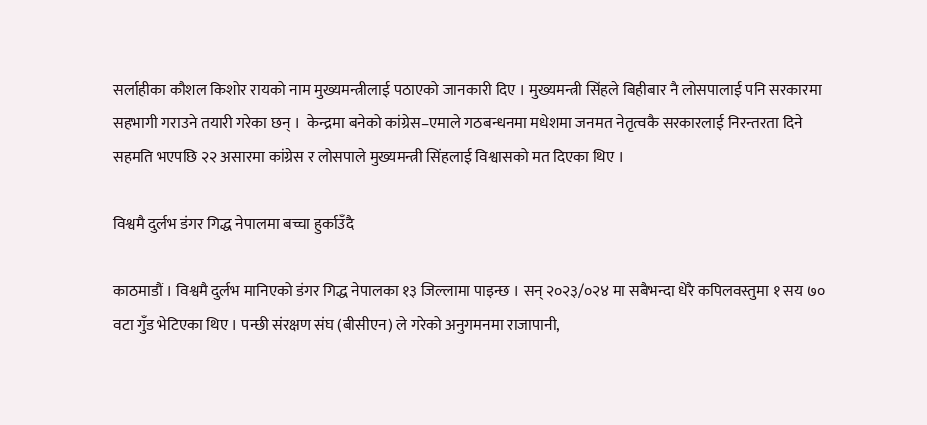सर्लाहीका कौशल किशोर रायको नाम मुख्यमन्त्रीलाई पठाएको जानकारी दिए । मुख्यमन्त्री सिंहले बिहीबार नै लोसपालाई पनि सरकारमा सहभागी गराउने तयारी गरेका छन् ।  केन्द्रमा बनेको कांग्रेस–एमाले गठबन्धनमा मधेशमा जनमत नेतृत्वकै सरकारलाई निरन्तरता दिने सहमति भएपछि २२ असारमा कांग्रेस र लोसपाले मुख्यमन्त्री सिंहलाई विश्वासको मत दिएका थिए ।

विश्वमै दुर्लभ डंगर गिद्ध नेपालमा बच्चा हुर्काउँदै

काठमाडौं । विश्वमै दुर्लभ मानिएको डंगर गिद्ध नेपालका १३ जिल्लामा पाइन्छ । सन् २०२३/०२४ मा सबैभन्दा धेरै कपिलवस्तुमा १ सय ७० वटा गुँड भेटिएका थिए । पन्छी संरक्षण संघ (बीसीएन) ले गरेको अनुगमनमा राजापानी,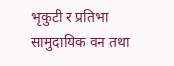भृकुटी र प्रतिभा सामुदायिक वन तथा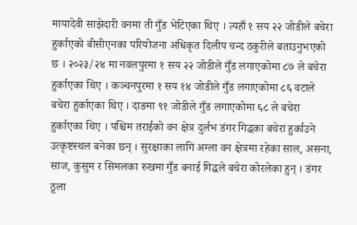मायादेवी साझेदारी वनमा ती गुँड भेटिएका थिए । त्यहाँ १ सय २२ जोडीले बचेरा हुर्काएको बीसीएनका परियोजना अधिकृत दिलीप चन्द ठकुरीले बताउनुभएको छ । २०२३/२४ मा नवलपुरमा १ सय २२ जोडीले गुँड लगाएकोमा ८७ ले बचेरा हुर्काएका थिए । कञ्चनपुरमा १ सय १४ जोडीले गुँड लगाएकोमा ८६ वटाले बचेरा हुर्काएका थिए । दाङमा ९१ जोडीले गुँड लगाएकोमा ६८ ले बचेरा हुर्काएका थिए । पश्चिम तराईको वन क्षेत्र दुर्लभ डंगर गिद्धका बचेरा हुर्काउने उत्कृष्टस्थल बनेका छन् । सुरक्षाका लागि अग्ला वन क्षेत्रमा रहेका साल, असना, साज, कुसुम र सिमलका रुखमा गुँड बनाई गिद्धले बचेरा कोरलेका हुन् । डंगर ठूला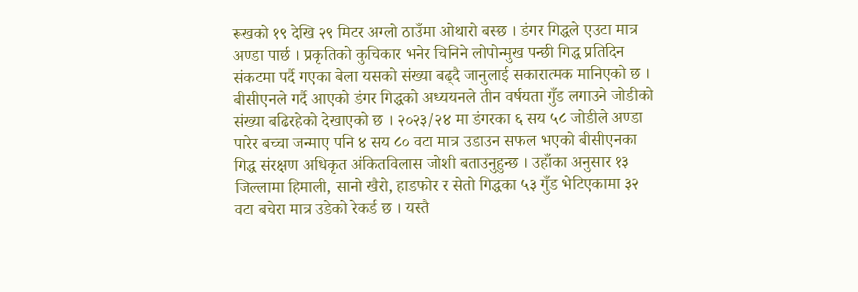रूखको १९ देखि २९ मिटर अग्लो ठाउँमा ओथारो बस्छ । डंगर गिद्धले एउटा मात्र अण्डा पार्छ । प्रकृतिको कुचिकार भनेर चिनिने लोपोन्मुख पन्छी गिद्ध प्रतिदिन संकटमा पर्दै गएका बेला यसको संख्या बढ्दै जानुलाई सकारात्मक मानिएको छ । बीसीएनले गर्दै आएको डंगर गिद्धको अध्ययनले तीन वर्षयता गुँड लगाउने जोडीको संख्या बढिरहेको देखाएको छ । २०२३/२४ मा डंगरका ६ सय ५८ जोडीले अण्डा पारेर बच्चा जन्माए पनि ४ सय ८० वटा मात्र उडाउन सफल भएको बीसीएनका गिद्ध संरक्षण अधिकृत अंकितविलास जोशी बताउनुहुन्छ । उहाँका अनुसार १३ जिल्लामा हिमाली, सानो खैरो, हाडफोर र सेतो गिद्धका ५३ गुँड भेटिएकामा ३२ वटा बचेरा मात्र उडेको रेकर्ड छ । यस्तै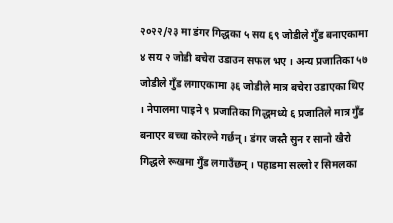२०२२/२३ मा डंगर गिद्धका ५ सय ६९ जोडीले गुँड बनाएकामा ४ सय २ जोडी बचेरा उडाउन सफल भए । अन्य प्रजातिका ५७ जोडीले गुँड लगाएकामा ३६ जोडीले मात्र बचेरा उडाएका थिए । नेपालमा पाइने ९ प्रजातिका गिद्धमध्ये ६ प्रजातिले मात्र गुँड बनाएर बच्चा कोरल्ने गर्छन् । डंगर जस्तै सुन र सानो खैरो गिद्धले रूखमा गुँड लगाउँछन् । पहाडमा सल्लो र सिमलका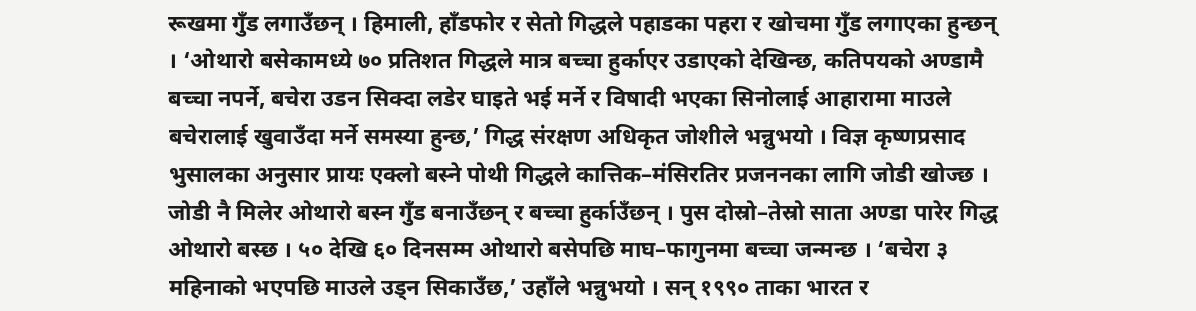रूखमा गुँड लगाउँछन् । हिमाली, हाँडफोर र सेतो गिद्धले पहाडका पहरा र खोचमा गुँड लगाएका हुन्छन् । ‘ओथारो बसेकामध्ये ७० प्रतिशत गिद्धले मात्र बच्चा हुर्काएर उडाएको देखिन्छ, कतिपयको अण्डामै बच्चा नपर्ने, बचेरा उडन सिक्दा लडेर घाइते भई मर्ने र विषादी भएका सिनोलाई आहारामा माउले बचेरालाई खुवाउँदा मर्ने समस्या हुन्छ,’ गिद्ध संरक्षण अधिकृत जोशीले भन्नुभयो । विज्ञ कृष्णप्रसाद भुसालका अनुसार प्रायः एक्लो बस्ने पोथी गिद्धले कात्तिक–मंसिरतिर प्रजननका लागि जोडी खोज्छ । जोडी नै मिलेर ओथारो बस्न गुँड बनाउँछन् र बच्चा हुर्काउँछन् । पुस दोस्रो–तेस्रो साता अण्डा पारेर गिद्ध ओथारो बस्छ । ५० देखि ६० दिनसम्म ओथारो बसेपछि माघ–फागुनमा बच्चा जन्मन्छ । ‘बचेरा ३ महिनाको भएपछि माउले उड्न सिकाउँछ,’ उहाँले भन्नुभयो । सन् १९९० ताका भारत र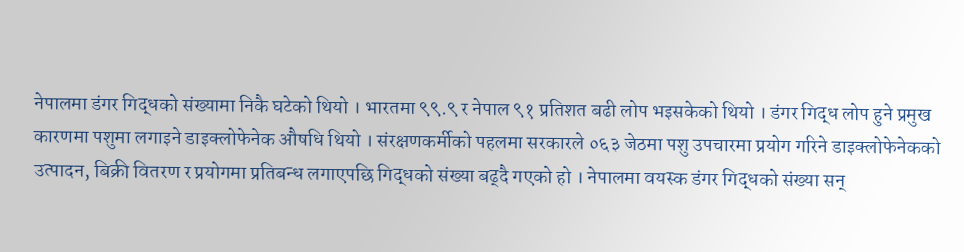नेपालमा डंगर गिद्धको संख्यामा निकै घटेको थियो । भारतमा ९९.९ र नेपाल ९१ प्रतिशत बढी लोप भइसकेको थियो । डंगर गिद्ध लोप हुने प्रमुख कारणमा पशुमा लगाइने डाइक्लोफेनेक औषधि थियो । संरक्षणकर्मीको पहलमा सरकारले ०६३ जेठमा पशु उपचारमा प्रयोग गरिने डाइक्लोफेनेकको उत्पादन, बिक्री वितरण र प्रयोगमा प्रतिबन्ध लगाएपछि गिद्धको संख्या बढ्दै गएको हो । नेपालमा वयस्क डंगर गिद्धको संख्या सन्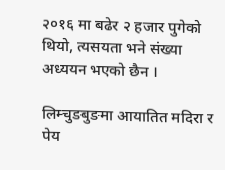२०१६ मा बढेर २ हजार पुगेको थियो, त्यसयता भने संख्या अध्ययन भएको छैन ।

लिम्चुङबुङमा आयातित मदिरा र पेय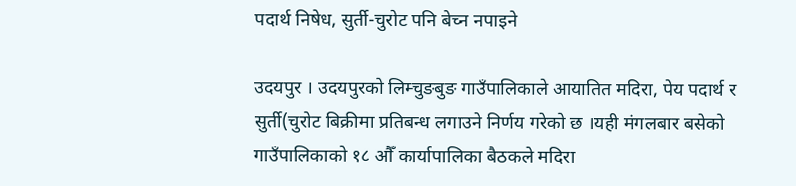पदार्थ निषेध, सुर्ती-चुरोट पनि बेच्न नपाइने

उदयपुर । उदयपुरको लिम्चुङबुङ गाउँपालिकाले आयातित मदिरा, पेय पदार्थ र सुर्ती(चुरोट बिक्रीमा प्रतिबन्ध लगाउने निर्णय गरेको छ ।यही मंगलबार बसेको गाउँपालिकाको १८ औँ कार्यापालिका बैठकले मदिरा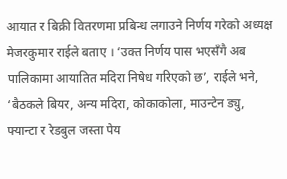आयात र बिक्री वितरणमा प्रबिन्ध लगाउने निर्णय गरेको अध्यक्ष मेजरकुमार राईले बताए । ‘उक्त निर्णय पास भएसँगै अब पालिकामा आयातित मदिरा निषेध गरिएको छ’, राईले भने, ‘बैठकले बियर, अन्य मदिरा, कोकाकोला, माउन्टेन ड्यु, फ्यान्टा र रेडबुल जस्ता पेय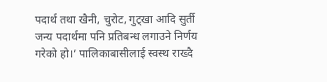पदार्थ तथा खैनी, चुरोट, गुट्खा आदि सुर्ती जन्य पदार्थमा पनि प्रतिबन्ध लगाउने निर्णय गरेको हो।’ पालिकाबासीलाई स्वस्थ राख्दै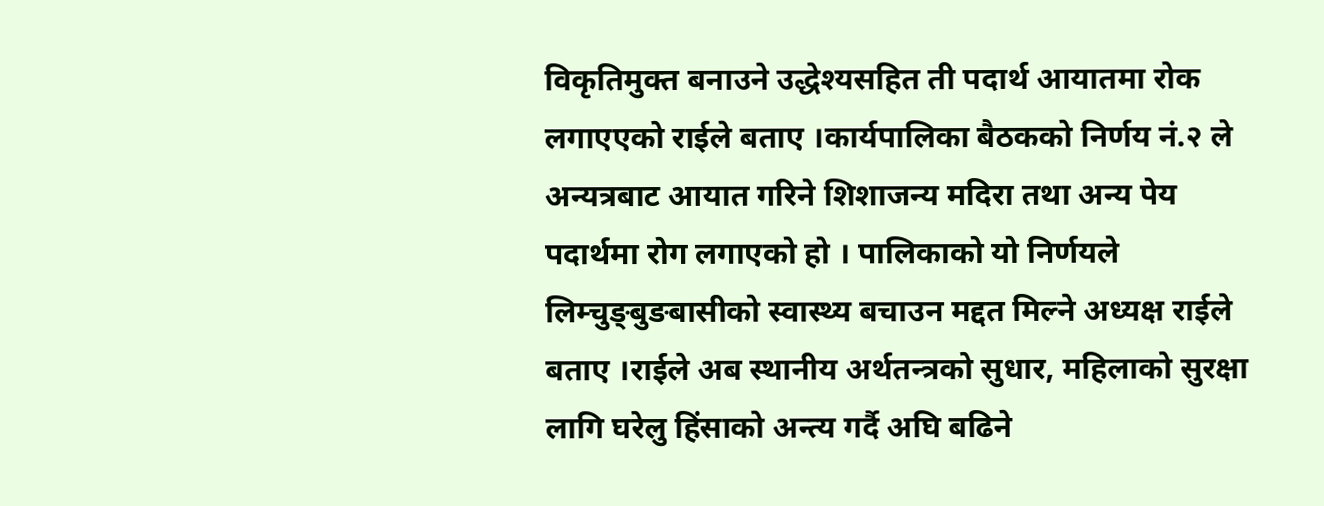विकृतिमुक्त बनाउने उद्धेश्यसहित ती पदार्थ आयातमा रोक लगाएएको राईले बताए ।कार्यपालिका बैठकको निर्णय नं.२ ले अन्यत्रबाट आयात गरिने शिशाजन्य मदिरा तथा अन्य पेय पदार्थमा रोग लगाएको हो । पालिकाको यो निर्णयले लिम्चुङ्बुङबासीको स्वास्थ्य बचाउन मद्दत मिल्ने अध्यक्ष राईले बताए ।राईले अब स्थानीय अर्थतन्त्रको सुधार, महिलाको सुरक्षा लागि घरेलु हिंसाको अन्त्य गर्दै अघि बढिने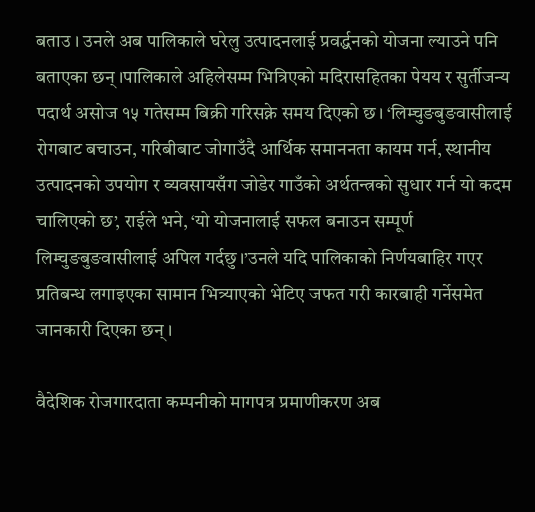बताउ । उनले अब पालिकाले घरेलु उत्पादनलाई प्रवर्द्धनको योजना ल्याउने पनि बताएका छन् ।पालिकाले अहिलेसम्म भित्रिएको मदिरासहितका पेयय र सुर्तीजन्य पदार्थ असोज १५ गतेसम्म बिक्री गरिसक्ने समय दिएको छ। ‘लिम्चुङबुङवासीलाई रोगबाट बचाउन, गरिबीबाट जोगाउँदै आर्थिक समाननता कायम गर्न, स्थानीय उत्पादनको उपयोग र व्यवसायसँग जोडेर गाउँको अर्थतन्त्रको सुधार गर्न यो कदम चालिएको छ’, राईले भने, ‘यो योजनालाई सफल बनाउन सम्पूर्ण लिम्चुङबुङवासीलाई अपिल गर्दछु।’उनले यदि पालिकाको निर्णयबाहिर गएर प्रतिबन्ध लगाइएका सामान भित्र्याएको भेटिए जफत गरी कारबाही गर्नेसमेत जानकारी दिएका छन्।

वैदेशिक रोजगारदाता कम्पनीको मागपत्र प्रमाणीकरण अब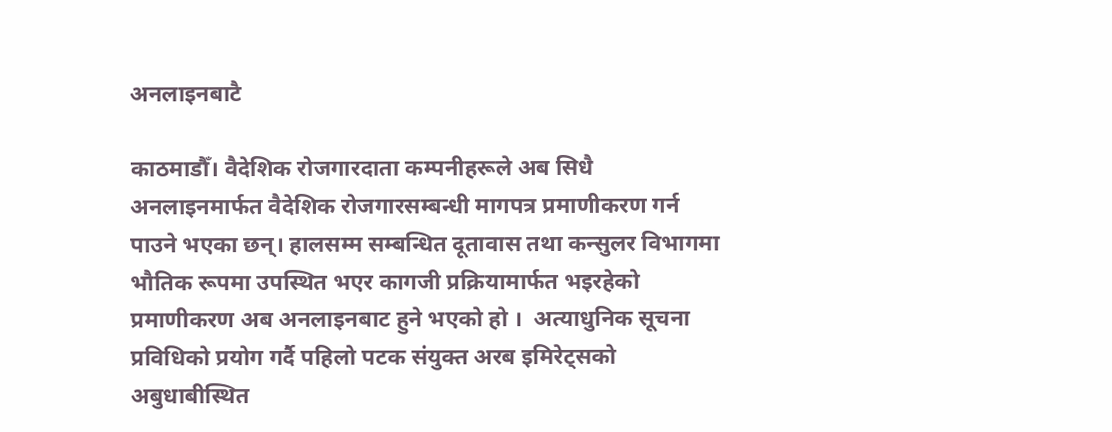अनलाइनबाटै

काठमाडौँ। वैदेशिक रोजगारदाता कम्पनीहरूले अब सिधै अनलाइनमार्फत वैदेशिक रोजगारसम्बन्धी मागपत्र प्रमाणीकरण गर्न पाउने भएका छन्। हालसम्म सम्बन्धित दूतावास तथा कन्सुलर विभागमा भौतिक रूपमा उपस्थित भएर कागजी प्रक्रियामार्फत भइरहेको प्रमाणीकरण अब अनलाइनबाट हुने भएको हो ।  अत्याधुनिक सूचना प्रविधिको प्रयोग गर्दै पहिलो पटक संयुक्त अरब इमिरेट्सको अबुधाबीस्थित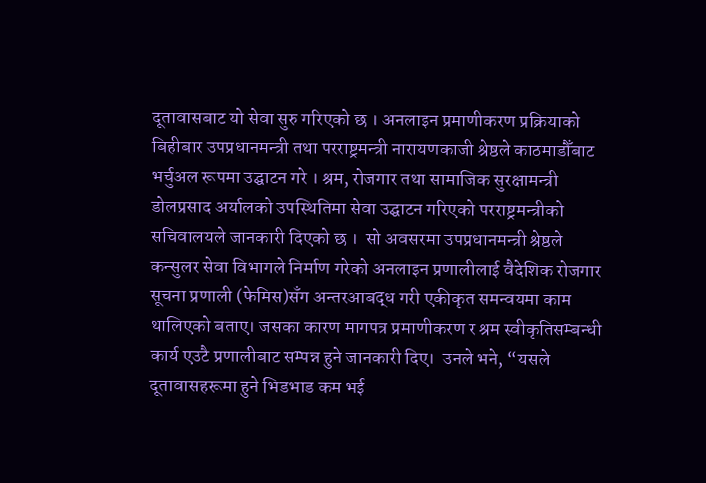दूतावासबाट यो सेवा सुरु गरिएको छ । अनलाइन प्रमाणीकरण प्रक्रियाको बिहीबार उपप्रधानमन्त्री तथा परराष्ट्रमन्त्री नारायणकाजी श्रेष्ठले काठमाडौँबाट भर्चुअल रूपमा उद्घाटन गरे । श्रम, रोजगार तथा सामाजिक सुरक्षामन्त्री डोलप्रसाद अर्यालको उपस्थितिमा सेवा उद्घाटन गरिएको परराष्ट्रमन्त्रीको सचिवालयले जानकारी दिएको छ ।  सो अवसरमा उपप्रधानमन्त्री श्रेष्ठले कन्सुलर सेवा विभागले निर्माण गरेको अनलाइन प्रणालीलाई वैदेशिक रोजगार सूचना प्रणाली (फेमिस)सँग अन्तरआबद्ध गरी एकीकृत समन्वयमा काम थालिएको बताए। जसका कारण मागपत्र प्रमाणीकरण र श्रम स्वीकृतिसम्बन्धी कार्य एउटै प्रणालीबाट सम्पन्न हुने जानकारी दिए।  उनले भने, “यसले दूतावासहरूमा हुने भिडभाड कम भई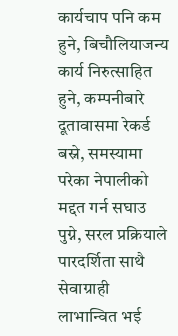कार्यचाप पनि कम हुने, बिचौलियाजन्य कार्य निरुत्साहित हुने, कम्पनीबारे दूतावासमा रेकर्ड बस्ने, समस्यामा परेका नेपालीको मद्दत गर्न सघाउ पुग्ने, सरल प्रक्रियाले पारदर्शिता साथै सेवाग्राही लाभान्वित भई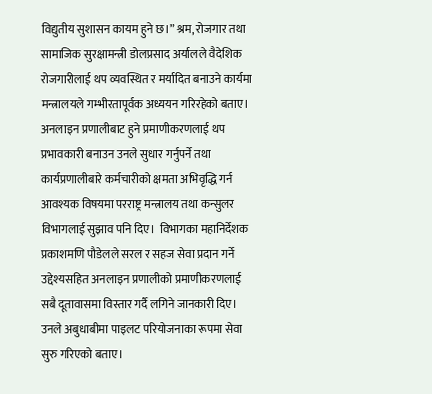विद्युतीय सुशासन कायम हुने छ।” श्रम, रोजगार तथा सामाजिक सुरक्षामन्त्री डोलप्रसाद अर्यालले वैदेशिक रोजगारीलाई थप व्यवस्थित र मर्यादित बनाउने कार्यमा मन्त्रालयले गम्भीरतापूर्वक अध्ययन गरिरहेको बताए।  अनलाइन प्रणालीबाट हुने प्रमाणीकरणलाई थप प्रभावकारी बनाउन उनले सुधार गर्नुपर्ने तथा कार्यप्रणालीबारे कर्मचारीको क्षमता अभिवृद्धि गर्न आवश्यक विषयमा परराष्ट्र मन्त्रालय तथा कन्सुलर विभागलाई सुझाव पनि दिए।  विभागका महानिर्देशक प्रकाशमणि पौडेलले सरल र सहज सेवा प्रदान गर्ने उद्देश्यसहित अनलाइन प्रणालीको प्रमाणीकरणलाई सबै दूतावासमा विस्तार गर्दै लगिने जानकारी दिए। उनले अबुधाबीमा पाइलट परियोजनाका रूपमा सेवा सुरु गरिएको बताए।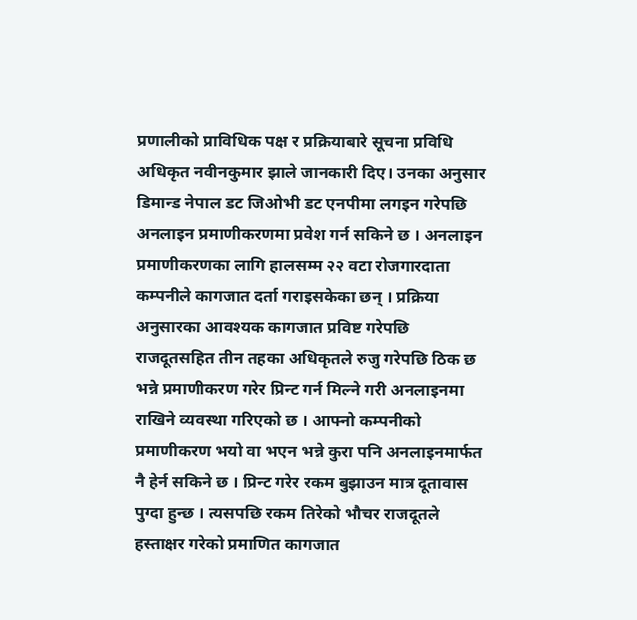प्रणालीको प्राविधिक पक्ष र प्रक्रियाबारे सूचना प्रविधि अधिकृत नवीनकुमार झाले जानकारी दिए। उनका अनुसार डिमान्ड नेपाल डट जिओभी डट एनपीमा लगइन गरेपछि अनलाइन प्रमाणीकरणमा प्रवेश गर्न सकिने छ । अनलाइन प्रमाणीकरणका लागि हालसम्म २२ वटा रोजगारदाता कम्पनीले कागजात दर्ता गराइसकेका छन् । प्रक्रिया अनुसारका आवश्यक कागजात प्रविष्ट गरेपछि राजदूतसहित तीन तहका अधिकृतले रुजु गरेपछि ठिक छ भन्ने प्रमाणीकरण गरेर प्रिन्ट गर्न मिल्ने गरी अनलाइनमा राखिने व्यवस्था गरिएको छ । आफ्नो कम्पनीको प्रमाणीकरण भयो वा भएन भन्ने कुरा पनि अनलाइनमार्फत नै हेर्न सकिने छ । प्रिन्ट गरेर रकम बुझाउन मात्र दूतावास पुग्दा हुन्छ । त्यसपछि रकम तिरेको भौचर राजदूतले हस्ताक्षर गरेको प्रमाणित कागजात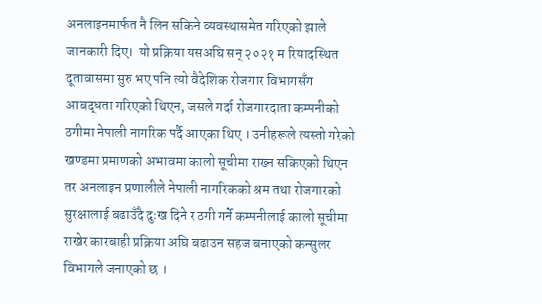अनलाइनमार्फत नै लिन सकिने व्यवस्थासमेत गरिएको झाले जानकारी दिए।  यो प्रक्रिया यसअघि सन् २०२१ म रियादस्थित दूतावासमा सुरु भए पनि त्यो वैदेशिक रोजगार विभागसँग आबद्धता गरिएको थिएन, जसले गर्दा रोजगारदाता कम्पनीको ठगीमा नेपाली नागरिक पर्दै आएका थिए । उनीहरूले त्यस्तो गरेको खण्डमा प्रमाणको अभावमा कालो सूचीमा राख्न सकिएको थिएन तर अनलाइन प्रणालीले नेपाली नागरिकको श्रम तथा रोजगारको सुरक्षालाई बढाउँदै दुःख दिने र ठगी गर्ने कम्पनीलाई कालो सूचीमा राखेर कारबाही प्रक्रिया अघि बढाउन सहज बनाएको कन्सुलर विभागले जनाएको छ ।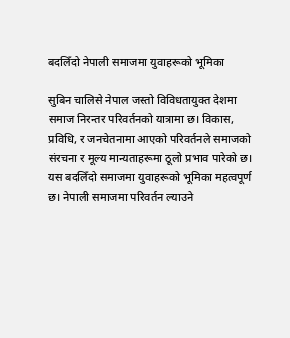बदलिँदो नेपाली समाजमा युवाहरूको भूमिका

सुबिन चालिसे नेपाल जस्तो विविधतायुक्त देशमा समाज निरन्तर परिवर्तनको यात्रामा छ। विकास, प्रविधि, र जनचेतनामा आएको परिवर्तनले समाजको संरचना र मूल्य मान्यताहरूमा ठूलो प्रभाव पारेको छ। यस बदलिँदो समाजमा युवाहरूको भूमिका महत्वपूर्ण छ। नेपाली समाजमा परिवर्तन ल्याउने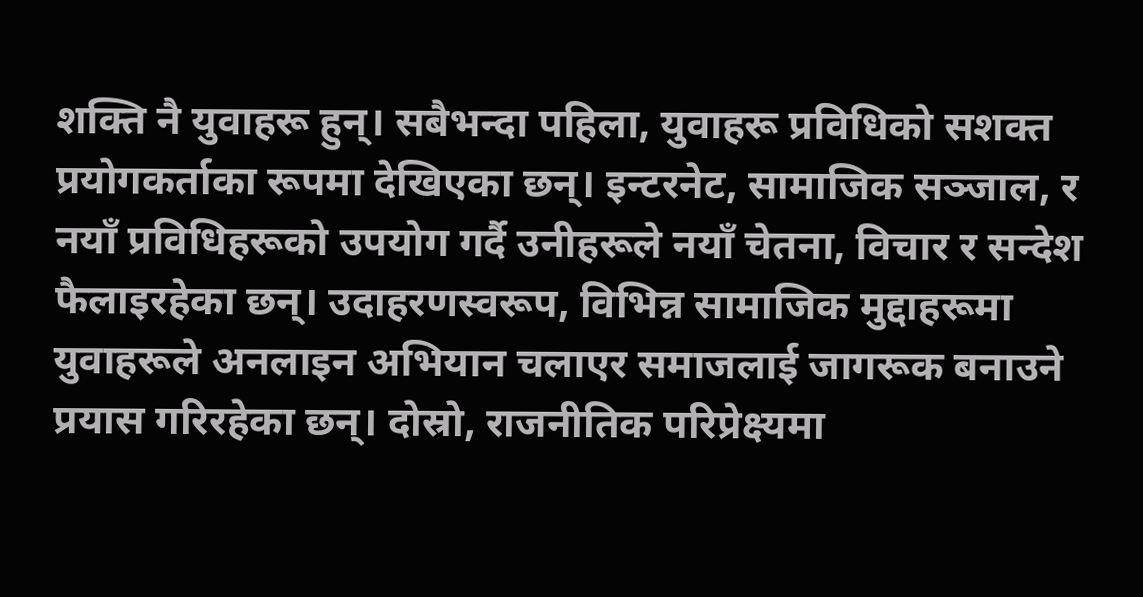शक्ति नै युवाहरू हुन्। सबैभन्दा पहिला, युवाहरू प्रविधिको सशक्त प्रयोगकर्ताका रूपमा देखिएका छन्। इन्टरनेट, सामाजिक सञ्जाल, र नयाँ प्रविधिहरूको उपयोग गर्दै उनीहरूले नयाँ चेतना, विचार र सन्देश फैलाइरहेका छन्। उदाहरणस्वरूप, विभिन्न सामाजिक मुद्दाहरूमा युवाहरूले अनलाइन अभियान चलाएर समाजलाई जागरूक बनाउने प्रयास गरिरहेका छन्। दोस्रो, राजनीतिक परिप्रेक्ष्यमा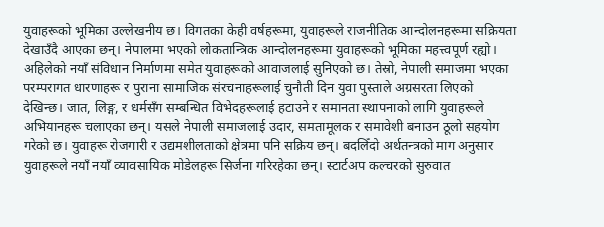युवाहरूको भूमिका उल्लेखनीय छ। विगतका केही वर्षहरूमा, युवाहरूले राजनीतिक आन्दोलनहरूमा सक्रियता देखाउँदै आएका छन्। नेपालमा भएको लोकतान्त्रिक आन्दोलनहरूमा युवाहरूको भूमिका महत्त्वपूर्ण रह्यो। अहिलेको नयाँ संविधान निर्माणमा समेत युवाहरूको आवाजलाई सुनिएको छ। तेस्रो, नेपाली समाजमा भएका परम्परागत धारणाहरू र पुराना सामाजिक संरचनाहरूलाई चुनौती दिन युवा पुस्ताले अग्रसरता लिएको देखिन्छ। जात, लिङ्ग, र धर्मसँग सम्बन्धित विभेदहरूलाई हटाउने र समानता स्थापनाको लागि युवाहरूले अभियानहरू चलाएका छन्। यसले नेपाली समाजलाई उदार, समतामूलक र समावेशी बनाउन ठूलो सहयोग गरेको छ। युवाहरू रोजगारी र उद्यमशीलताको क्षेत्रमा पनि सक्रिय छन्। बदलिँदो अर्थतन्त्रको माग अनुसार युवाहरूले नयाँ नयाँ व्यावसायिक मोडेलहरू सिर्जना गरिरहेका छन्। स्टार्टअप कल्चरको सुरुवात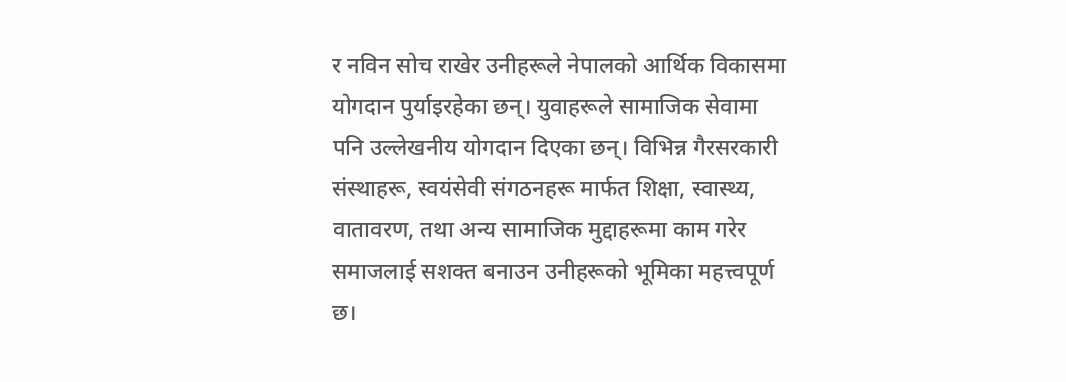र नविन सोच राखेर उनीहरूले नेपालको आर्थिक विकासमा योगदान पुर्याइरहेका छन्। युवाहरूले सामाजिक सेवामा पनि उल्लेखनीय योगदान दिएका छन्। विभिन्न गैरसरकारी संस्थाहरू, स्वयंसेवी संगठनहरू मार्फत शिक्षा, स्वास्थ्य, वातावरण, तथा अन्य सामाजिक मुद्दाहरूमा काम गरेर समाजलाई सशक्त बनाउन उनीहरूको भूमिका महत्त्वपूर्ण छ।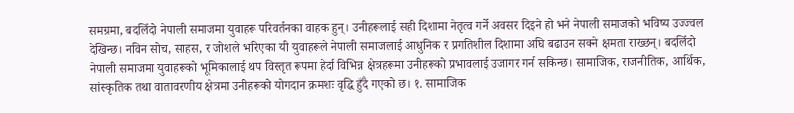समग्रमा, बदलिँदो नेपाली समाजमा युवाहरू परिवर्तनका वाहक हुन्। उनीहरूलाई सही दिशामा नेतृत्व गर्ने अवसर दिइने हो भने नेपाली समाजको भविष्य उज्ज्वल देखिन्छ। नविन सोच, साहस, र जोशले भरिएका यी युवाहरूले नेपाली समाजलाई आधुनिक र प्रगतिशील दिशामा अघि बढाउन सक्ने क्षमता राख्छन्। बदलिँदो नेपाली समाजमा युवाहरूको भूमिकालाई थप विस्तृत रूपमा हेर्दा विभिन्न क्षेत्रहरूमा उनीहरूको प्रभावलाई उजागर गर्न सकिन्छ। सामाजिक, राजनीतिक, आर्थिक, सांस्कृतिक तथा वातावरणीय क्षेत्रमा उनीहरूको योगदान क्रमशः वृद्धि हुँदै गएको छ। १. सामाजिक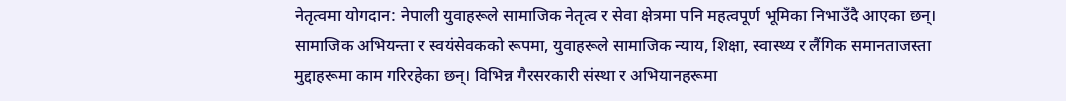नेतृत्वमा योगदान: नेपाली युवाहरूले सामाजिक नेतृत्व र सेवा क्षेत्रमा पनि महत्वपूर्ण भूमिका निभाउँदै आएका छन्। सामाजिक अभियन्ता र स्वयंसेवकको रूपमा, युवाहरूले सामाजिक न्याय, शिक्षा, स्वास्थ्य र लैंगिक समानताजस्ता मुद्दाहरूमा काम गरिरहेका छन्। विभिन्न गैरसरकारी संस्था र अभियानहरूमा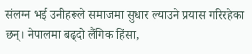संलग्न भई उनीहरूले समाजमा सुधार ल्याउने प्रयास गरिरहेका छन्। नेपालमा बढ्दो लैंगिक हिंसा,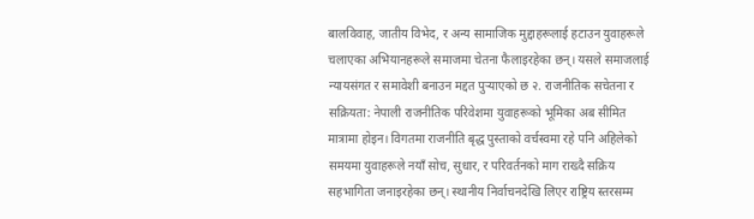बालविवाह, जातीय विभेद, र अन्य सामाजिक मुद्दाहरूलाई हटाउन युवाहरूले चलाएका अभियानहरूले समाजमा चेतना फैलाइरहेका छन्। यसले समाजलाई न्यायसंगत र समावेशी बनाउन मद्दत पुर्‍याएको छ २. राजनीतिक सचेतना र सक्रियता: नेपाली राजनीतिक परिवेशमा युवाहरूको भूमिका अब सीमित मात्रामा होइन। विगतमा राजनीति बृद्ध पुस्ताको वर्चस्वमा रहे पनि अहिलेको समयमा युवाहरूले नयाँ सोच, सुधार, र परिवर्तनको माग राख्दै सक्रिय सहभागिता जनाइरहेका छन्। स्थानीय निर्वाचनदेखि लिएर राष्ट्रिय स्तरसम्म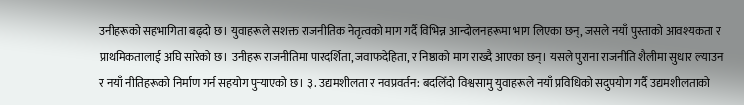उनीहरूको सहभागिता बढ्दो छ। युवाहरूले सशक्त राजनीतिक नेतृत्वको माग गर्दै विभिन्न आन्दोलनहरूमा भाग लिएका छन्, जसले नयाँ पुस्ताको आवश्यकता र प्राथमिकतालाई अघि सारेको छ। उनीहरू राजनीतिमा पारदर्शिता, जवाफदेहिता, र निष्ठाको माग राख्दै आएका छन्। यसले पुराना राजनीति शैलीमा सुधार ल्याउन र नयाँ नीतिहरूको निर्माण गर्न सहयोग पुर्‍याएको छ। ३. उद्यमशीलता र नवप्रवर्तन: बदलिँदो विश्वसामु युवाहरूले नयाँ प्रविधिको सदुपयोग गर्दै उद्यमशीलताको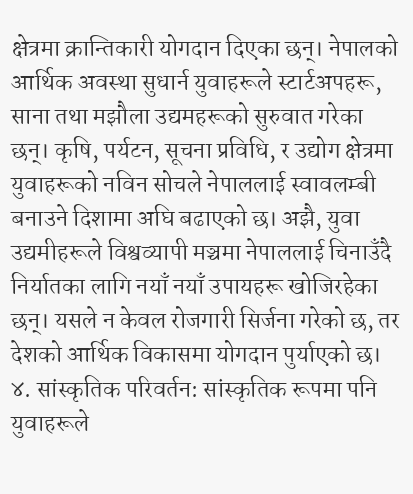क्षेत्रमा क्रान्तिकारी योगदान दिएका छन्। नेपालको आर्थिक अवस्था सुधार्न युवाहरूले स्टार्टअपहरू, साना तथा मझौला उद्यमहरूको सुरुवात गरेका छन्। कृषि, पर्यटन, सूचना प्रविधि, र उद्योग क्षेत्रमा युवाहरूको नविन सोचले नेपाललाई स्वावलम्बी बनाउने दिशामा अघि बढाएको छ। अझै, युवा उद्यमीहरूले विश्वव्यापी मञ्चमा नेपाललाई चिनाउँदै निर्यातका लागि नयाँ नयाँ उपायहरू खोजिरहेका छन्। यसले न केवल रोजगारी सिर्जना गरेको छ, तर देशको आर्थिक विकासमा योगदान पुर्याएको छ। ४. सांस्कृतिक परिवर्तन: सांस्कृतिक रूपमा पनि युवाहरूले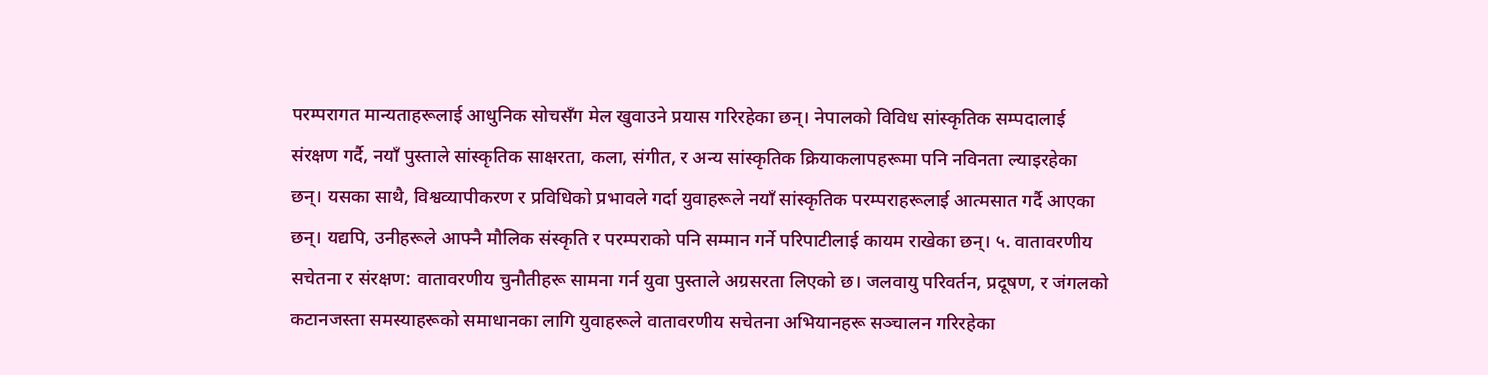परम्परागत मान्यताहरूलाई आधुनिक सोचसँग मेल खुवाउने प्रयास गरिरहेका छन्। नेपालको विविध सांस्कृतिक सम्पदालाई संरक्षण गर्दै, नयाँ पुस्ताले सांस्कृतिक साक्षरता, कला, संगीत, र अन्य सांस्कृतिक क्रियाकलापहरूमा पनि नविनता ल्याइरहेका छन्। यसका साथै, विश्वव्यापीकरण र प्रविधिको प्रभावले गर्दा युवाहरूले नयाँ सांस्कृतिक परम्पराहरूलाई आत्मसात गर्दै आएका छन्। यद्यपि, उनीहरूले आफ्नै मौलिक संस्कृति र परम्पराको पनि सम्मान गर्ने परिपाटीलाई कायम राखेका छन्। ५. वातावरणीय सचेतना र संरक्षण: वातावरणीय चुनौतीहरू सामना गर्न युवा पुस्ताले अग्रसरता लिएको छ। जलवायु परिवर्तन, प्रदूषण, र जंगलको कटानजस्ता समस्याहरूको समाधानका लागि युवाहरूले वातावरणीय सचेतना अभियानहरू सञ्चालन गरिरहेका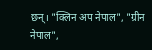छन्। "क्लिन अप नेपाल", "ग्रीन नेपाल",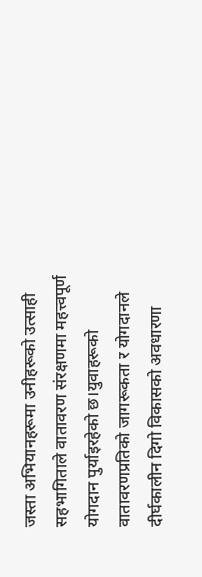जस्ता अभियानहरूमा उनीहरूको उत्साही सहभागिताले वातावरण संरक्षणमा महत्त्वपूर्ण योगदान पुर्याइरहेको छ।युवाहरूको वातावरणप्रतिको जागरूकता र योगदानले दीर्घकालीन दिगो विकासको अवधारणा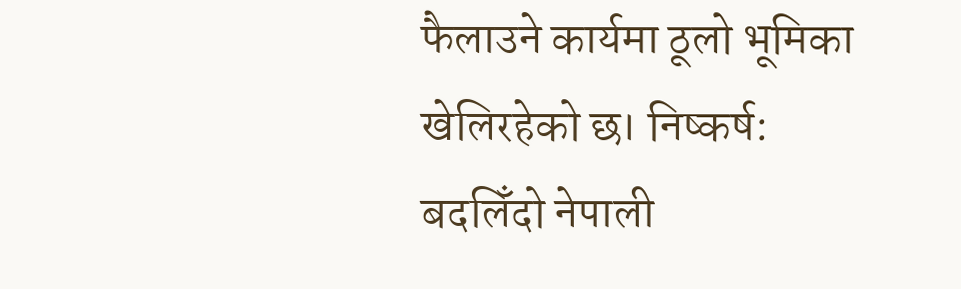फैलाउने कार्यमा ठूलो भूमिका खेलिरहेको छ। निष्कर्ष: बदलिँदो नेपाली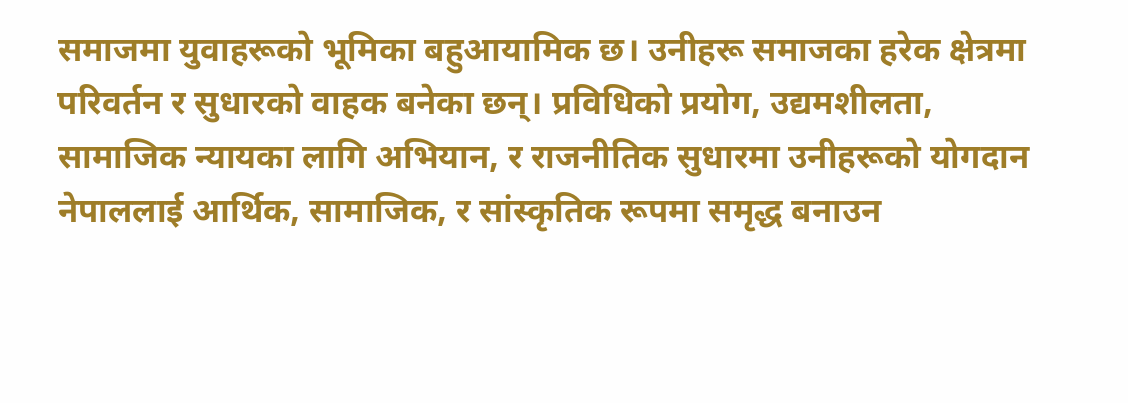समाजमा युवाहरूको भूमिका बहुआयामिक छ। उनीहरू समाजका हरेक क्षेत्रमा परिवर्तन र सुधारको वाहक बनेका छन्। प्रविधिको प्रयोग, उद्यमशीलता, सामाजिक न्यायका लागि अभियान, र राजनीतिक सुधारमा उनीहरूको योगदान नेपाललाई आर्थिक, सामाजिक, र सांस्कृतिक रूपमा समृद्ध बनाउन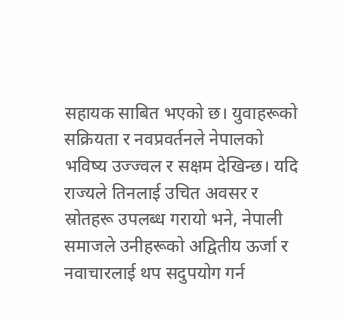सहायक साबित भएको छ। युवाहरूको सक्रियता र नवप्रवर्तनले नेपालको भविष्य उज्ज्वल र सक्षम देखिन्छ। यदि राज्यले तिनलाई उचित अवसर र स्रोतहरू उपलब्ध गरायो भने, नेपाली समाजले उनीहरूको अद्वितीय ऊर्जा र नवाचारलाई थप सदुपयोग गर्न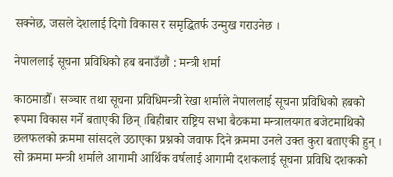सक्नेछ, जसले देशलाई दिगो विकास र समृद्धितर्फ उन्मुख गराउनेछ ।

नेपाललाई सूचना प्रविधिको हब बनाउँछौं : मन्त्री शर्मा

काठमाडौँ। सञ्चार तथा सूचना प्रविधिमन्त्री रेखा शर्माले नेपाललाई सूचना प्रविधिको हबको रूपमा विकास गर्ने बताएकी छिन् ।बिहीबार राष्ट्रिय सभा बैठकमा मन्त्रालयगत बजेटमाथिको छलफलको क्रममा सांसदले उठाएका प्रश्नको जवाफ दिने क्रममा उनले उक्त कुरा बताएकी हुन् । सो क्रममा मन्त्री शर्माले आगामी आर्थिक वर्षलाई आगामी दशकलाई सूचना प्रविधि दशकको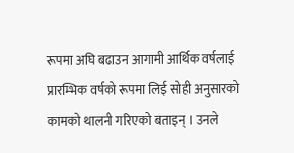रूपमा अघि बढाउन आगामी आर्थिक वर्षलाई प्रारम्भिक वर्षको रूपमा लिई सोही अनुसारको कामको थालनी गरिएको बताइन् । उनले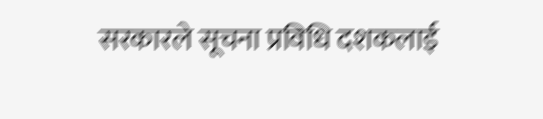सरकारले सूचना प्रविधि दशकलाई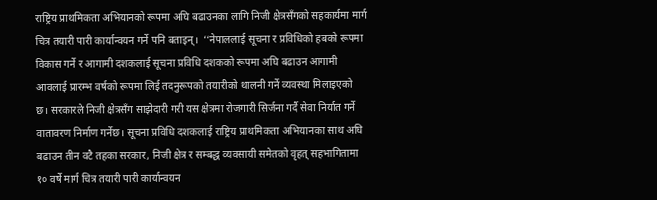राष्ट्रिय प्राथमिकता अभियानको रूपमा अघि बढाउनका लागि निजी क्षेत्रसँगको सहकार्यमा मार्ग चित्र तयारी पारी कार्यान्वयन गर्ने पनि बताइन्।  ‘‘नेपाललाई सूचना र प्रविधिको हबको रूपमा विकास गर्ने र आगामी दशकलाई सूचना प्रविधि दशकको रूपमा अघि बढाउन आगामी आवलाई प्रारम्भ वर्षको रूपमा लिई तदनुरूपको तयारीको थालनी गर्ने व्यवस्था मिलाइएको छ। सरकारले निजी क्षेत्रसँग साझेदारी गरी यस क्षेत्रमा रोजगारी सिर्जना गर्दै सेवा निर्यात गर्ने वातावरण निर्माण गर्नेछ। सूचना प्रविधि दशकलाई राष्ट्रिय प्राथमिकता अभियानका साथ अघि बढाउन तीन वटै तहका सरकार, निजी क्षेत्र र सम्बद्ध व्यवसायी समेतको वृहत् सहभागितामा १० वर्षे मार्ग चित्र तयारी पारी कार्यान्वयन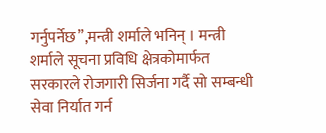गर्नुपर्नेछ’’,मन्त्री शर्माले भनिन् । मन्त्री शर्माले सूचना प्रविधि क्षेत्रकोमार्फत सरकारले रोजगारी सिर्जना गर्दै सो सम्बन्धी सेवा निर्यात गर्न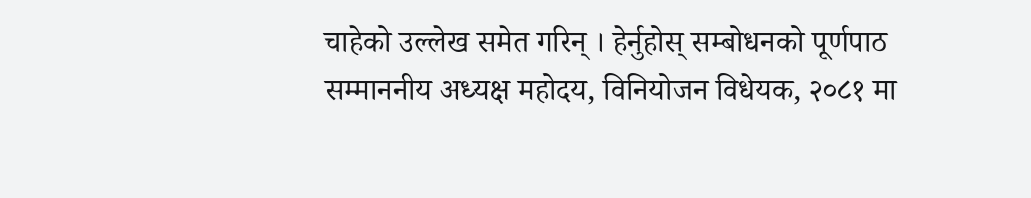चाहेको उल्लेख समेत गरिन् । हेर्नुहोस् सम्बोधनको पूर्णपाठ सम्माननीय अध्यक्ष महोदय, विनियोजन विधेयक, २०८१ मा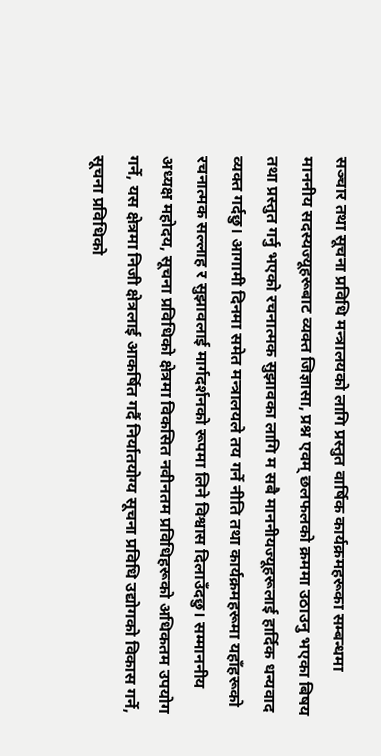सञ्‍चार तथा सूचना प्रविधि मन्त्रालयको लागि प्रस्तुत वार्षिक कार्यक्रमहरूका सम्बन्धमा माननीय सदस्यज्यूहरूबाट व्यक्त जिज्ञासा, प्रश्न एवम् छलफलको क्रममा उठाउनु भएका बिषय तथा प्रस्तुत गर्नु भएको रचनात्मक सुझावका लागि म सबै माननीयज्यूहरूलाई हार्दिक धन्यवाद व्यक्त गर्दछु। आगामी दिनमा समेत मन्त्रालयले तय गर्ने नीति तथा कार्यक्रमहरूमा यहाँहरूको रचनात्मक सल्लाह र सुझावलाई मार्गदर्शनको रूपमा लिने विश्वास दिलाउँदछु। सम्माननीय अध्यक्ष महोदय, सूचना प्रविधिको क्षेत्रमा विकसित नवीनतम प्रविधिहरूको अधिकतम उपयोग गर्ने, यस क्षेत्रमा निजी क्षेत्रलाई आकर्षित गर्दै निर्यातयोग्य सूचना प्रविधि उद्योगको विकास गर्ने, सूचना प्रविधिको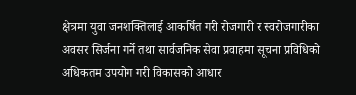क्षेत्रमा युवा जनशक्तिलाई आकर्षित गरी रोजगारी र स्वरोजगारीका अवसर सिर्जना गर्ने तथा सार्वजनिक सेवा प्रवाहमा सूचना प्रविधिको अधिकतम उपयोग गरी विकासको आधार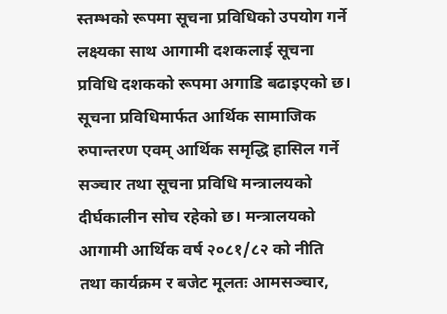स्तम्भको रूपमा सूचना प्रविधिको उपयोग गर्ने लक्ष्यका साथ आगामी दशकलाई सूचना प्रविधि दशकको रूपमा अगाडि बढाइएको छ। सूचना प्रविधिमार्फत आर्थिक सामाजिक रुपान्तरण एवम् आर्थिक समृद्धि हासिल गर्ने सञ्‍चार तथा सूचना प्रविधि मन्त्रालयको दीर्घकालीन सो‌च रहेको छ। मन्त्रालयको आगामी आर्थिक वर्ष २०८१/८२ को नीति तथा कार्यक्रम र बजेट मूलतः आमसञ्‍चार,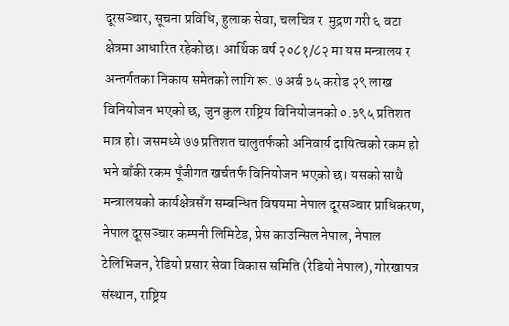दूरसञ्‍चार, सूचना प्रविधि, हुलाक सेवा, चलचित्र र  मुद्रण गरी ६ वटा क्षेत्रमा आधारित रहेकोछ। आर्थिक वर्ष २०८१/८२ मा यस मन्त्रालय र अन्तर्गतका निकाय समेतको लागि रू. ७ अर्ब ३५ करोड २९ लाख विनियोजन भएको छ, जुन कुल राष्ट्रिय विनियोजनको ०.३९५ प्रतिशत मात्र हो। जसमध्ये ७७ प्रतिशत चालुतर्फको अनिवार्य दायित्वको रकम हो भने बाँकी रकम पूँजीगत खर्चतर्फ विनियोजन भएको छ। यसको साथै मन्त्रालयको कार्यक्षेत्रसँग सम्बन्धित विषयमा नेपाल दूरसञ्‍चार प्राधिकरण, नेपाल दूरसञ्‍चार कम्पनी लिमिटेड, प्रेस काउन्सिल नेपाल, नेपाल टेलिभिजन, रेडियो प्रसार सेवा विकास समिति (रेडियो नेपाल), गोरखापत्र संस्थान, राष्ट्रिय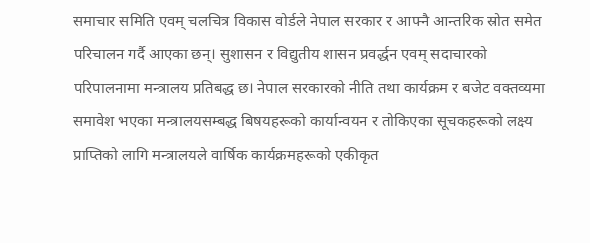समाचार समिति एवम् चलचित्र विकास वोर्डले नेपाल सरकार र आफ्नै आन्तरिक स्रोत समेत परिचालन गर्दै आएका छन्। सुशासन र विद्युतीय शासन प्रवर्द्धन एवम् सदाचारको परिपालनामा मन्त्रालय प्रतिबद्ध छ। नेपाल सरकारको नीति तथा कार्यक्रम र बजेट वक्तव्यमा समावेश भएका मन्त्रालयसम्बद्ध बिषयहरूको कार्यान्वयन र तोकिएका सूचकहरूको लक्ष्य प्राप्तिको लागि मन्त्रालयले वार्षिक कार्यक्रमहरूको एकीकृत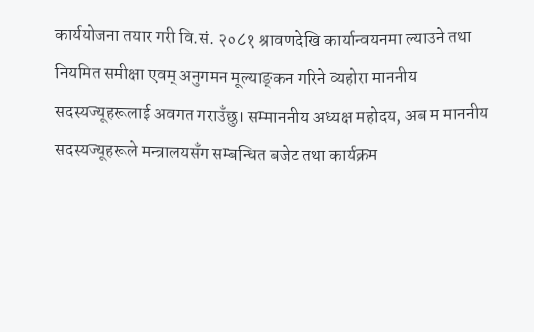कार्ययोजना तयार गरी वि.सं. २०८१ श्रावणदेखि कार्यान्वयनमा ल्याउने तथा नियमित समीक्षा एवम् अनुगमन मूल्याङ्‍कन गरिने व्यहोरा माननीय सदस्यज्यूहरूलाई अवगत गराउँछु। सम्माननीय अध्यक्ष महोदय, अब म माननीय सदस्यज्यूहरूले मन्त्रालयसँग सम्बन्धित बजेट तथा कार्यक्रम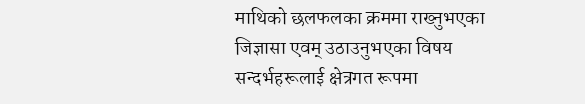माथिको छलफलका क्रममा राख्‍नुभएका जिज्ञासा एवम् उठाउनुभएका विषय सन्दर्भहरूलाई क्षेत्रगत रूपमा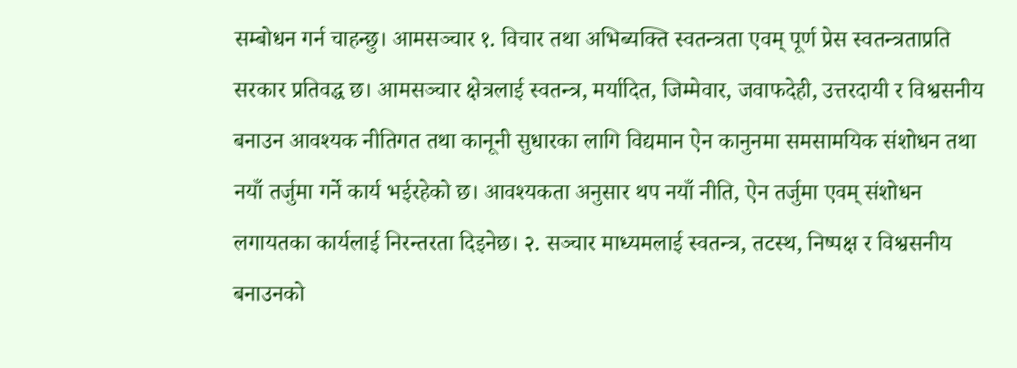सम्बोधन गर्न चाहन्छु। आमसञ्‍चार १. विचार तथा अभिब्यक्ति स्वतन्त्रता एवम् पूर्ण प्रेस स्वतन्त्रताप्रति सरकार प्रतिवद्ध छ। आमसञ्‍चार क्षेत्रलाई स्वतन्त्र, मर्यादित, जिम्मेवार, जवाफदेही, उत्तरदायी र विश्वसनीय बनाउन आवश्यक नीतिगत तथा कानूनी सुधारका लागि विद्यमान ऐन कानुनमा समसामयिक संशोधन तथा नयाँ तर्जुमा गर्ने कार्य भईरहेको छ। आवश्यकता अनुसार थप नयाँ नीति, ऐन तर्जुमा एवम् संशोधन लगायतका कार्यलाई निरन्तरता दिइनेछ। २. सञ्‍चार माध्यमलाई स्वतन्त्र, तटस्थ, निष्पक्ष र विश्वसनीय बनाउनको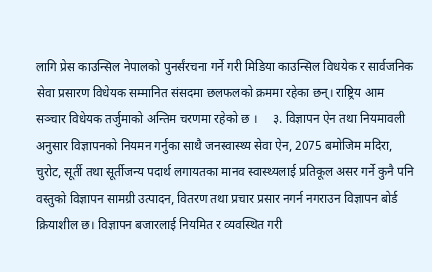लागि प्रेस काउन्सिल नेपालको पुनर्संरचना गर्ने गरी मिडिया काउन्सिल विधयेक र सार्वजनिक सेवा प्रसारण विधेयक सम्मानित संसदमा छलफलको क्रममा रहेका छन्। राष्ट्रिय आम सञ्चार विधेयक तर्जुमाको अन्तिम चरणमा रहेको छ ।     ३. विज्ञापन ऐन तथा नियमावली अनुसार विज्ञापनको नियमन गर्नुका साथै जनस्वास्थ्य सेवा ऐन, 2075 बमोजिम मदिरा, चुरोट, सूर्ती तथा सूर्तीजन्य पदार्थ लगायतका मानव स्वास्थ्यलाई प्रतिकूल असर गर्ने कुनै पनि वस्तुको विज्ञापन सामग्री उत्पादन, वितरण तथा प्रचार प्रसार नगर्न नगराउन विज्ञापन बोर्ड क्रियाशील छ। विज्ञापन बजारलाई नियमित र व्यवस्थित गरी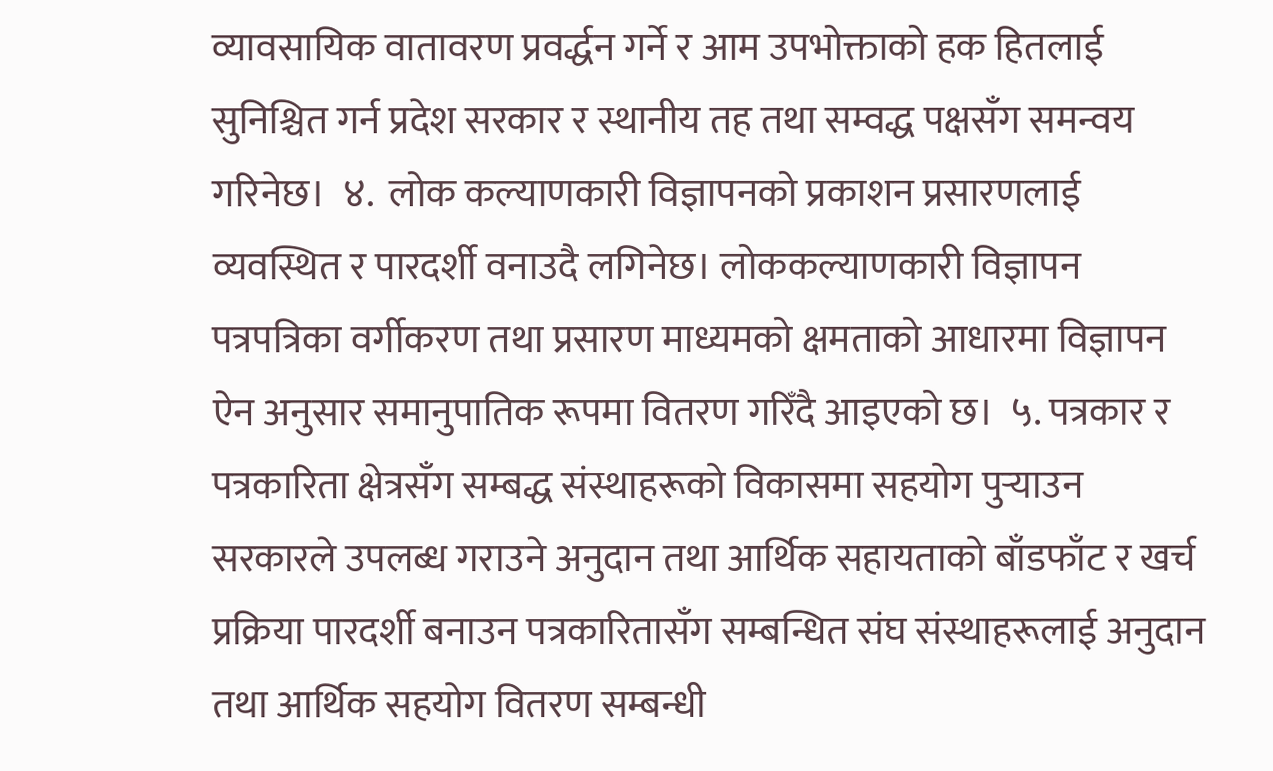व्यावसायिक वातावरण प्रवर्द्धन गर्ने र आम उपभोक्ताको हक हितलाई सुनिश्चित गर्न प्रदेश सरकार र स्थानीय तह तथा सम्वद्ध पक्षसँग समन्वय गरिनेछ।  ४.  लोक कल्याणकारी विज्ञापनको प्रकाशन प्रसारणलाई व्यवस्थित र पारदर्शी वनाउदै लगिनेछ। लोककल्याणकारी विज्ञापन पत्रपत्रिका वर्गीकरण तथा प्रसारण माध्यमको क्षमताको आधारमा विज्ञापन ऐन अनुसार समानुपातिक रूपमा वितरण गरिँदै आइएको छ।  ५. पत्रकार र पत्रकारिता क्षेत्रसँग सम्बद्ध संस्थाहरूको विकासमा सहयोग पुर्‍याउन सरकारले उपलब्ध गराउने अनुदान तथा आर्थिक सहायताको बाँडफाँट र खर्च प्रक्रिया पारदर्शी बनाउन पत्रकारितासँग सम्बन्धित संघ संस्थाहरूलाई अनुदान तथा आर्थिक सहयोग वितरण सम्बन्धी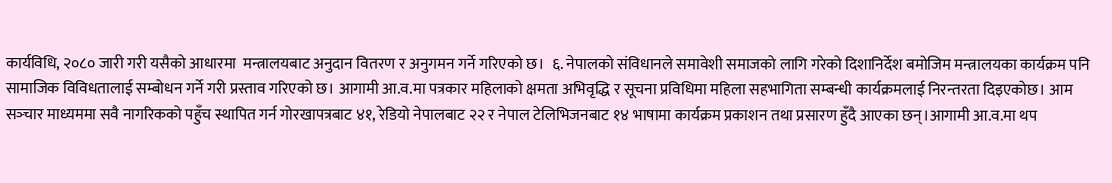कार्यविधि, २०८० जारी गरी यसैको आधारमा  मन्त्रालयबाट अनुदान वितरण र अनुगमन गर्ने गरिएको छ।  ६. नेपालको संविधानले समावेशी समाजको लागि गरेको दिशानिर्देश बमोजिम मन्त्रालयका कार्यक्रम पनि सामाजिक विविधतालाई सम्बोधन गर्ने गरी प्रस्ताव गरिएको छ। आगामी आ.व.मा पत्रकार महिलाको क्षमता अभिवृद्धि र सूचना प्रविधिमा महिला सहभागिता सम्बन्धी कार्यक्रमलाई निरन्तरता दिइएकोछ। आम सञ्‍चार माध्यममा सवै नागरिकको पहुँच स्थापित गर्न गोरखापत्रबाट ४१, रेडियो नेपालबाट २२ र नेपाल टेलिभिजनबाट १४ भाषामा कार्यक्रम प्रकाशन तथा प्रसारण हुँदै आएका छन्।आगामी आ.व.मा थप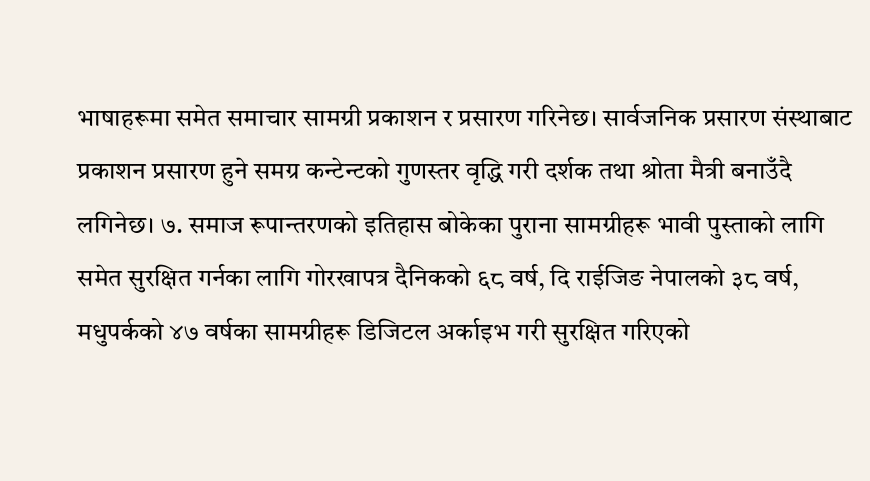भाषाहरूमा समेत समाचार सामग्री प्रकाशन र प्रसारण गरिनेछ। सार्वजनिक प्रसारण संस्थाबाट प्रकाशन प्रसारण हुने समग्र कन्टेन्टको गुणस्तर वृद्धि गरी दर्शक तथा श्रोता मैत्री बनाउँदै लगिनेछ। ७. समाज रूपान्तरणको इतिहास बोकेका पुराना सामग्रीहरू भावी पुस्ताको लागि समेत सुरक्षित गर्नका लागि गोरखापत्र दैनिकको ६८ वर्ष, दि राईजिङ नेपालको ३८ वर्ष, मधुपर्कको ४७ वर्षका सामग्रीहरू डिजिटल अर्काइभ गरी सुरक्षित गरिएको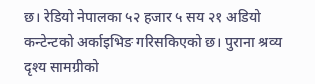छ। रेडियो नेपालका ५२ हजार ५ सय २१ अडियो कन्टेन्टको अर्काइभिङ गरिसकिएको छ। पुराना श्रव्य दृश्य सामग्रीको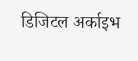डिजिटल अर्काइभ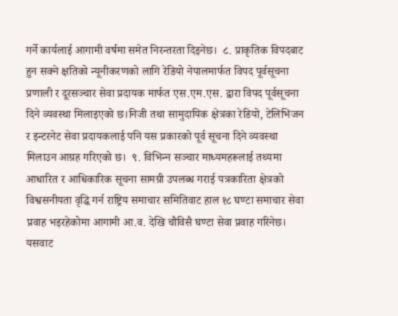गर्ने कार्यलाई आगामी वर्षमा समेत निरन्तरता दिइनेछ।  ८. प्राकृतिक विपदबाट हुन सक्ने क्षतिको न्यूनीकरणको लागि रेडियो नेपालमार्फत विपद पूर्वसूचना प्रणाली र दूरसञ्‍चार सेवा प्रदायक मार्फत एस.एम.एस. द्वारा विपद पूर्वसूचना दिने व्यवस्था मिलाइएको छ।निजी तथा सामुदायिक क्षेत्रका रेडियो, टेलिभिजन र इन्टरनेट सेवा प्रदायकलाई पनि यस प्रकारको पूर्व सूचना दिने व्यवस्था मिलाउन आग्रह गरिएको छ।  ९. विभिन्‍न सञ्‍चार माध्यमहरूलाई तथ्यमा आधारित र आधिकारिक सूचना सामग्री उपलब्ध गराई पत्रकारिता क्षेत्रको विश्वसनीयता वृद्धि गर्न राष्ट्रिय समाचार समितिवाट हाल १८ घण्टा समाचार सेवा प्रवाह भइरहेकोमा आगामी आ.व. देखि चौविसै घण्टा सेवा प्रवाह गरिनेछ। यसवाट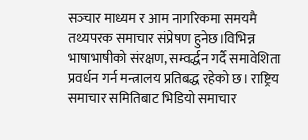सञ्‍चार माध्यम र आम नागरिकमा समयमै तथ्यपरक समाचार संप्रेषण हुनेछ।विभिन्न भाषाभाषीको संरक्षण, सम्वर्द्धन गर्दै समावेशिता प्रवर्धन गर्न मन्त्रालय प्रतिबद्ध रहेको छ। राष्ट्रिय समाचार समितिबाट भिडियो समाचार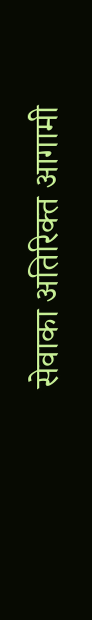सेवाका अतिरिक्त आगामी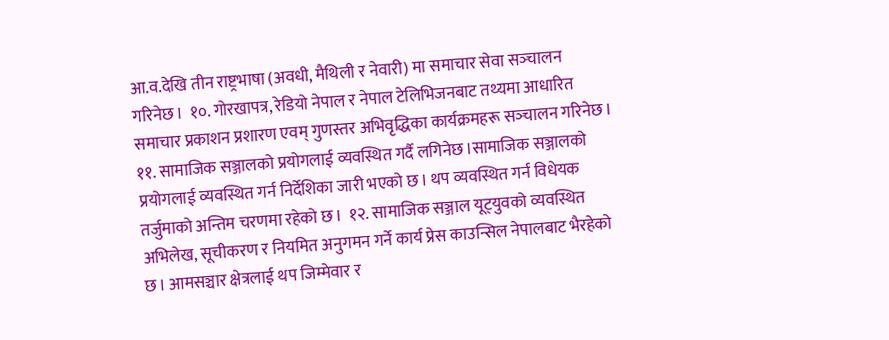आ.व.देखि तीन राष्ट्रभाषा (अवधी, मैथिली र नेवारी) मा समाचार सेवा सञ्‍चालन गरिनेछ।  १०. गोरखापत्र, रेडियो नेपाल र नेपाल टेलिभिजनबाट तथ्यमा आधारित समाचार प्रकाशन प्रशारण एवम् गुणस्तर अभिवृद्धिका कार्यक्रमहरू सञ्‍चालन गरिनेछ। ११. सामाजिक सञ्जालको प्रयोगलाई व्यवस्थित गर्दै लगिनेछ।सामाजिक सञ्जालको प्रयोगलाई व्यवस्थित गर्न निर्देशिका जारी भएको छ। थप व्यवस्थित गर्न विधेयक तर्जुमाको अन्तिम चरणमा रहेको छ।  १२. सामाजिक सञ्जाल यूट्‍युवको व्यवस्थित अभिलेख, सूचीकरण र नियमित अनुगमन गर्ने कार्य प्रेस काउन्सिल नेपालबाट भैरहेको छ। आमसञ्चार क्षेत्रलाई थप जिम्मेवार र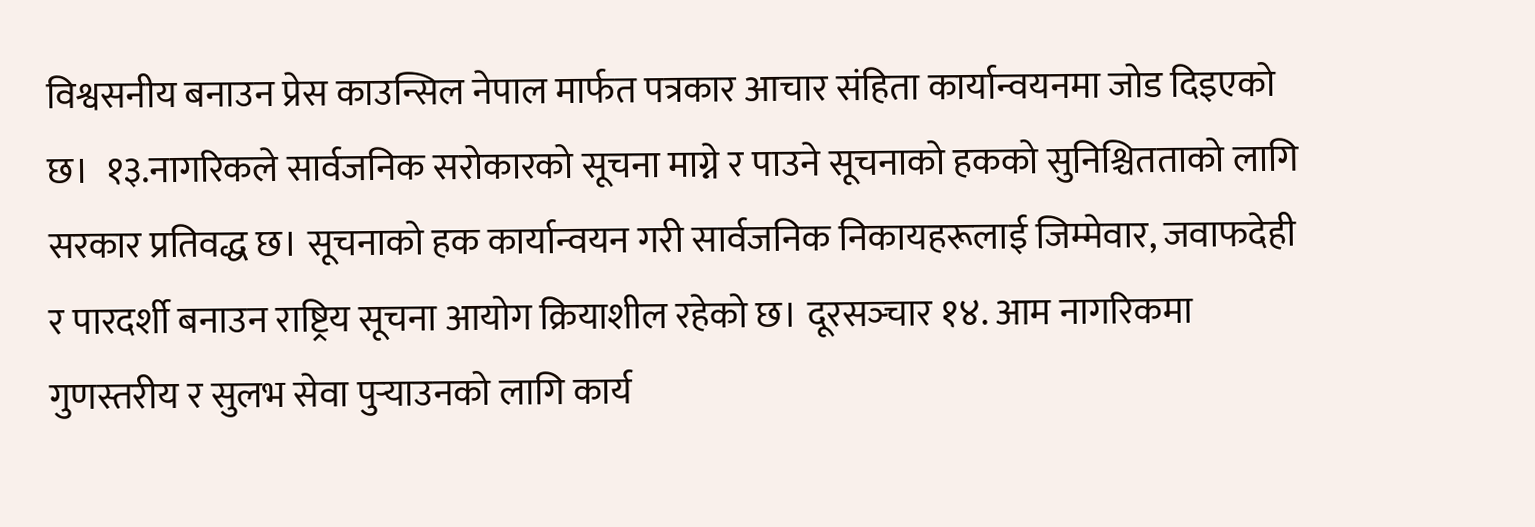विश्वसनीय बनाउन प्रेस काउन्सिल नेपाल मार्फत पत्रकार आचार संहिता कार्यान्वयनमा जोड दिइएको छ।  १३.नागरिकले सार्वजनिक सरोकारको सूचना माग्ने र पाउने सूचनाको हकको सुनिश्चितताको लागि सरकार प्रतिवद्ध छ। सूचनाको हक कार्यान्वयन गरी सार्वजनिक निकायहरूलाई जिम्मेवार, जवाफदेही र पारदर्शी बनाउन राष्ट्रिय सूचना आयोग क्रियाशील रहेको छ। दूरसञ्‍चार १४. आम नागरिकमा गुणस्तरीय र सुलभ सेवा पुर्‍याउनको लागि कार्य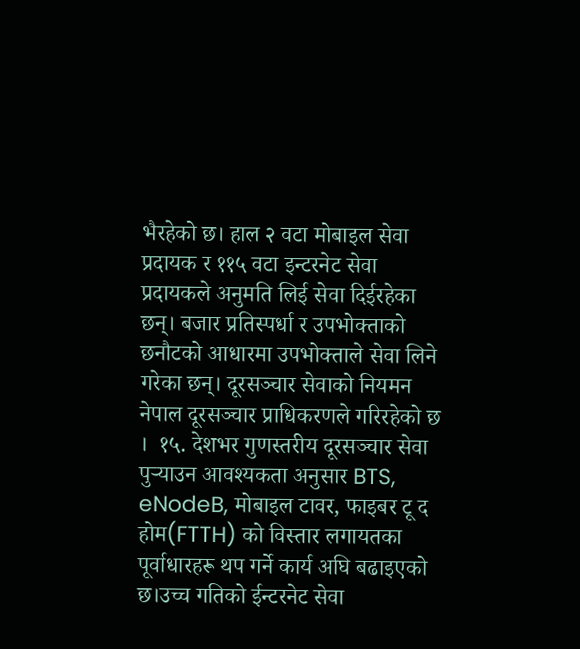भैरहेको छ। हाल २ वटा मोबाइल सेवा प्रदायक र ११५ वटा इन्टरनेट सेवा प्रदायकले अनुमति लिई सेवा दिईरहेका छन्। बजार प्रतिस्पर्धा र उपभोक्ताको छनौटको आधारमा उपभोक्ताले सेवा लिने गरेका छन्। दूरसञ्चार सेवाको नियमन नेपाल दूरसञ्‍चार प्राधिकरणले गरिरहेको छ ।  १५. देशभर गुणस्तरीय दूरसञ्‍चार सेवा पुर्‍याउन आवश्यकता अनुसार BTS, eNodeB, मोबाइल टावर, फाइबर टू द होम(FTTH) को विस्तार लगायतका पूर्वाधारहरू थप गर्ने कार्य अघि बढाइएको छ।उच्च गतिको ईन्टरनेट सेवा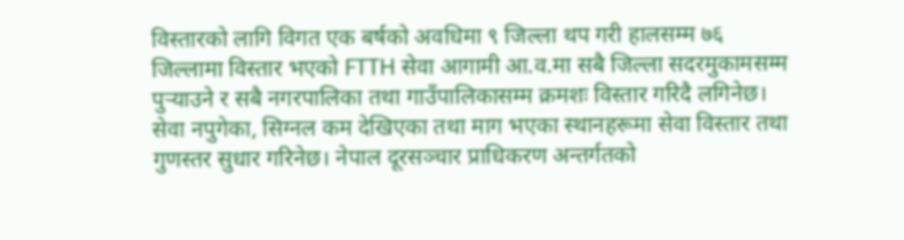विस्तारको लागि विगत एक बर्षको अवधिमा ९ जिल्ला थप गरी हालसम्म ७६ जिल्लामा विस्तार भएको FTTH सेवा आगामी आ.व.मा सबै जिल्ला सदरमुकामसम्म पुर्‍याउने र सबै नगरपालिका तथा गाउँपालिकासम्म क्रमशः विस्तार गरिदै लगिनेछ। सेवा नपुगेका, सिग्नल कम देखिएका तथा माग भएका स्थानहरूमा सेवा विस्तार तथा गुणस्तर सुधार गरिनेछ। नेपाल दूरसञ्‍चार प्राधिकरण अन्तर्गतको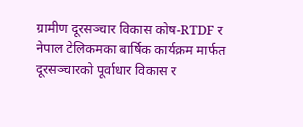ग्रामीण दूरसञ्‍चार विकास कोष-RTDF र नेपाल टेलिकमका बार्षिक कार्यक्रम मार्फत दूरसञ्‍चारको पूर्वाधार विकास र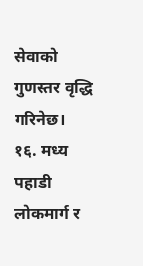सेवाको गुणस्तर वृद्धि गरिनेछ।  १६. मध्य पहाडी लोकमार्ग र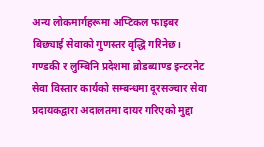अन्य लोकमार्गहरूमा अप्टिकल फाइबर बिछ्याई सेवाको गुणस्तर वृद्धि गरिनेछ। गण्डकी र लुम्बिनि प्रदेशमा ब्रोडब्याण्ड इन्टरनेट सेवा विस्तार कार्यको सम्बन्धमा दूरसञ्चार सेवा प्रदायकद्वारा अदालतमा दायर गरिएको मुद्दा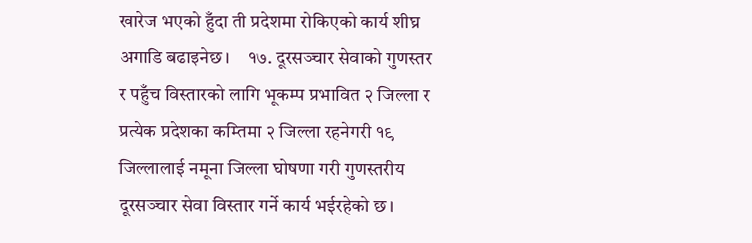खारेज भएको हुँदा ती प्रदेशमा रोकिएको कार्य शीघ्र अगाडि बढाइनेछ।    १७. दूरसञ्‍चार सेवाको गुणस्तर र पहुँच विस्तारको लागि भूकम्प प्रभावित २ जिल्ला र प्रत्येक प्रदेशका कम्तिमा २ जिल्ला रहनेगरी १९ जिल्लालाई नमूना जिल्ला घोषणा गरी गुणस्तरीय दूरसञ्‍चार सेवा विस्तार गर्ने कार्य भईरहेको छ।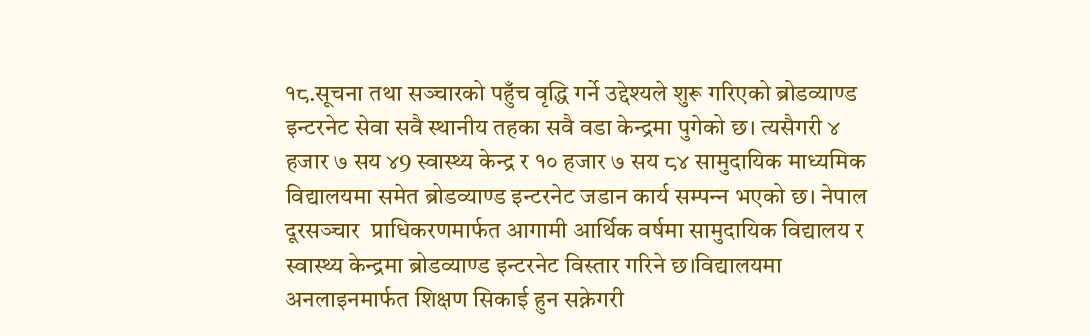१८.सूचना तथा सञ्‍चारको पहुँच वृद्धि गर्ने उद्देश्यले शुरू गरिएको ब्रोडव्याण्ड इन्टरनेट सेवा सवै स्थानीय तहका सवै वडा केन्द्रमा पुगेको छ। त्यसैगरी ४ हजार ७ सय ४9 स्वास्थ्य केन्द्र र १० हजार ७ सय ८४ सामुदायिक माध्यमिक विद्यालयमा समेत ब्रोडव्याण्ड इन्टरनेट जडान कार्य सम्पन्‍न भएको छ। नेपाल दूरसञ्‍चार  प्राधिकरणमार्फत आगामी आर्थिक वर्षमा सामुदायिक विद्यालय र स्वास्थ्य केन्द्रमा ब्रोडव्याण्ड इन्टरनेट विस्तार गरिने छ।विद्यालयमा अनलाइनमार्फत शिक्षण सिकाई हुन सक्नेगरी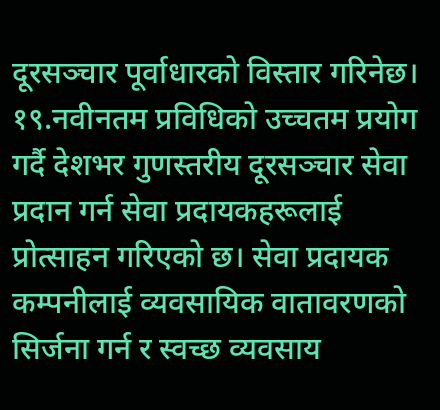दूरसञ्‍चार पूर्वाधारको विस्तार गरिनेछ। १९.नवीनतम प्रविधिको उच्चतम प्रयोग गर्दै देशभर गुणस्तरीय दूरसञ्‍चार सेवा प्रदान गर्न सेवा प्रदायकहरूलाई प्रोत्साहन गरिएको छ। सेवा प्रदायक कम्पनीलाई व्यवसायिक वातावरणको सिर्जना गर्न र स्वच्छ व्यवसाय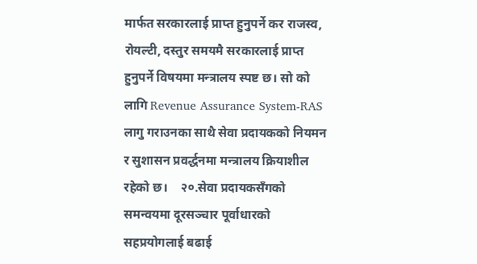मार्फत सरकारलाई प्राप्त हुनुपर्ने कर राजस्व, रोयल्टी, दस्तुर समयमै सरकारलाई प्राप्त हुनुपर्ने विषयमा मन्त्रालय स्पष्ट छ। सो को लागि Revenue Assurance System-RAS लागु गराउनका साथै सेवा प्रदायकको नियमन र सुशासन प्रवर्द्धनमा मन्त्रालय क्रियाशील रहेको छ।    २०.सेवा प्रदायकसँगको समन्वयमा दूरसञ्‍चार पूर्वाधारको सहप्रयोगलाई बढाई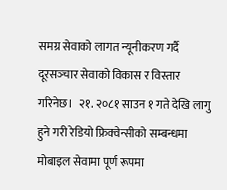समग्र सेवाको लागत न्यूनीकरण गर्दै दूरसञ्‍चार सेवाको विकास र विस्तार गरिनेछ।  २१. २०८१ साउन १ गते देखि लागु हुने गरी रेडियो फ्रिक्वेन्सीको सम्बन्धमा मोबाइल सेवामा पूर्ण रूपमा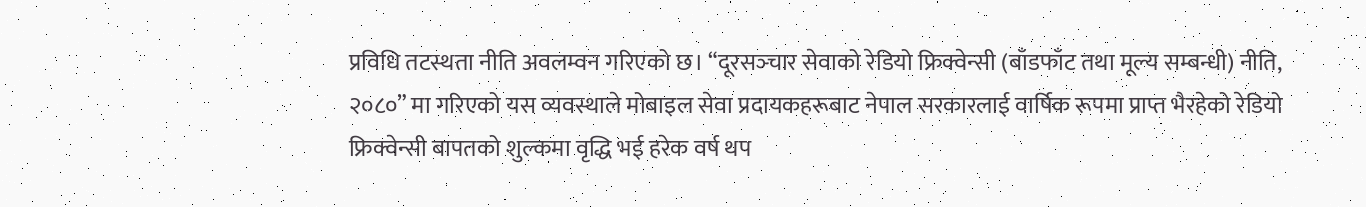प्रविधि तटस्थता नीति अवलम्वन गरिएको छ। “दूरसञ्‍चार सेवाको रेडियो फ्रिक्वेन्सी (बाँडफाँट तथा मूल्य सम्बन्धी) नीति, २०८०” मा गरिएको यस व्यवस्थाले मोबाइल सेवा प्रदायकहरूबाट नेपाल सरकारलाई वार्षिक रूपमा प्राप्त भैरहेको रेडियो फ्रिक्वेन्सी बापतको शुल्कमा वृद्धि भई हरेक वर्ष थप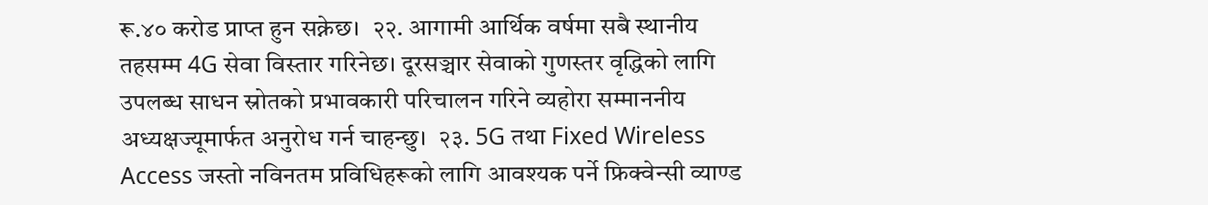रू.४० करोड प्राप्त हुन सक्नेछ।  २२. आगामी आर्थिक वर्षमा सबै स्थानीय तहसम्म 4G सेवा विस्तार गरिनेछ। दूरसञ्चार सेवाको गुणस्तर वृद्धिको लागि उपलब्ध साधन स्रोतको प्रभावकारी परिचालन गरिने व्यहोरा सम्माननीय अध्यक्षज्यूमार्फत अनुरोध गर्न चाहन्छु।  २३. 5G तथा Fixed Wireless Access जस्तो नविनतम प्रविधिहरूको लागि आवश्यक पर्ने फ्रिक्वेन्सी व्याण्ड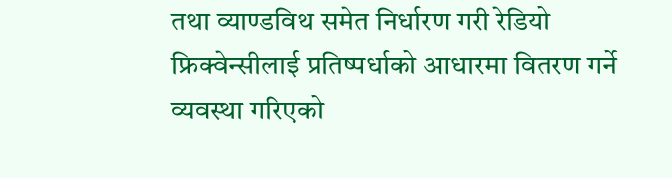तथा व्याण्डविथ समेत निर्धारण गरी रेडियो फ्रिक्वेन्सीलाई प्रतिष्पर्धाको आधारमा वितरण गर्ने व्यवस्था गरिएको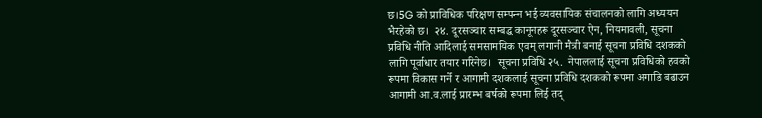छ।5G को प्राविधिक परिक्षण सम्पन्‍न भई व्यवसायिक संचालनको लागि अध्ययन भैरहेको छ।  २४. दूरसञ्‍चार सम्बद्ध कानूनहरू दूरसञ्‍चार ऐन, नियमावली, सूचना प्रविधि नीति आदिलाई समसामयिक एवम् लगानी मैत्री बनाई सूचना प्रविधि दशकको लागि पूर्वाधार तयार गरिनेछ।  सूचना प्रविधि २५.  नेपाललाई सूचना प्रविधिको हवको रूपमा विकास गर्ने र आगामी दशकलाई सूचना प्रविधि दशकको रूपमा अगाडि बढाउन आगामी आ.व.लाई प्रारम्भ बर्षको रूपमा लिई तद्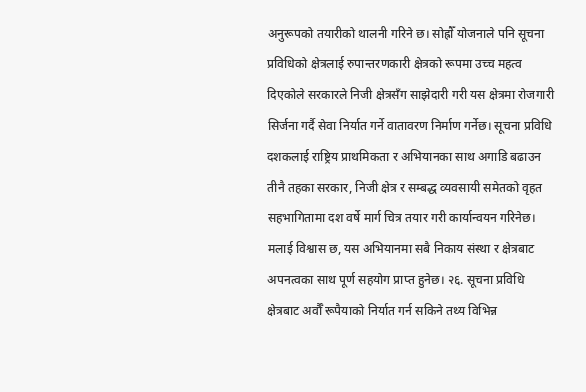अनुरूपको तयारीको थालनी गरिने छ। सोह्रौँ योजनाले पनि सूचना प्रविधिको क्षेत्रलाई रुपान्तरणकारी क्षेत्रको रूपमा उच्च महत्व दिएकोले सरकारले निजी क्षेत्रसँग साझेदारी गरी यस क्षेत्रमा रोजगारी सिर्जना गर्दै सेवा निर्यात गर्ने वातावरण निर्माण गर्नेछ। सूचना प्रविधि दशकलाई राष्ट्रिय प्राथमिकता र अभियानका साथ अगाडि बढाउन तीनै तहका सरकार, निजी क्षेत्र र सम्बद्ध व्यवसायी समेतको वृहत सहभागितामा दश वर्षे मार्ग चित्र तयार गरी कार्यान्वयन गरिनेछ। मलाई विश्वास छ, यस अभियानमा सबै निकाय संस्था र क्षेत्रबाट अपनत्वका साथ पूर्ण सहयोग प्राप्त हुनेछ। २६. सूचना प्रविधि क्षेत्रबाट अर्वौँ रूपैयाको निर्यात गर्न सकिने तथ्य विभिन्न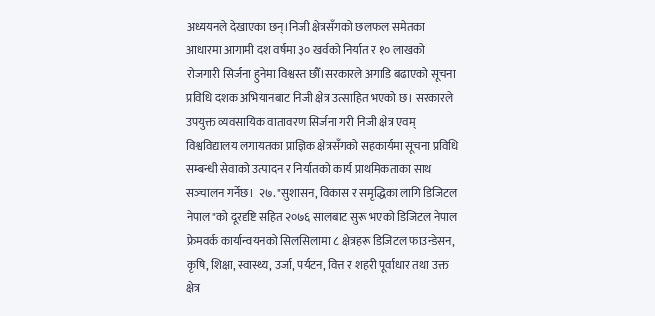अध्ययनले देखाएका छन्।निजी क्षेत्रसँगको छलफल समेतका आधारमा आगामी दश वर्षमा ३० खर्वको निर्यात र १० लाखको रोजगारी सिर्जना हुनेमा विश्वस्त छौँ।सरकारले अगाडि बढाएको सूचना प्रविधि दशक अभियानबाट निजी क्षेत्र उत्साहित भएको छ। सरकारले उपयुक्त व्यवसायिक वातावरण सिर्जना गरी निजी क्षेत्र एवम् विश्वविद्यालय लगायतका प्राज्ञिक क्षेत्रसँगको सहकार्यमा सूचना प्रविधि सम्बन्धी सेवाको उत्पादन र निर्यातको कार्य प्राथमिकताका साथ सञ्‍चालन गर्नेछ।  २७. "सुशासन, विकास र समृद्धिका लागि डिजिटल नेपाल"को दूरदृष्टि सहित २०७६ सालबाट सुरू भएको डिजिटल नेपाल फ्रेमवर्क कार्यान्वयनको सिलसिलामा ८ क्षेत्रहरू डिजिटल फाउन्डेसन, कृषि, शिक्षा, स्वास्थ्य, उर्जा, पर्यटन, वित्त र शहरी पूर्वाधार तथा उक्त क्षेत्र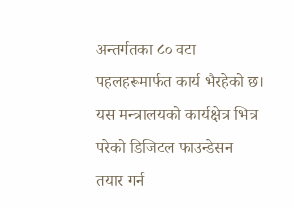अन्तर्गतका ८० वटा पहलहरूमार्फत कार्य भैरहेको छ। यस मन्त्रालयको कार्यक्षेत्र भित्र परेको डिजिटल फाउन्डेसन तयार गर्न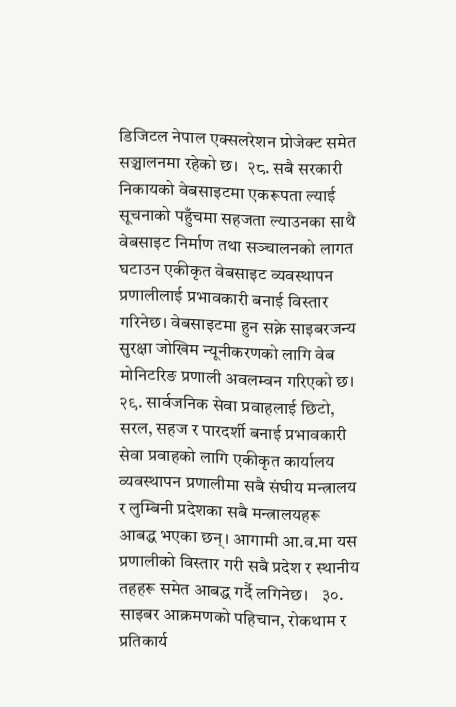डिजिटल नेपाल एक्सलरेशन प्रोजेक्ट समेत सञ्चालनमा रहेको छ।  २८. सबै सरकारी निकायको वेबसाइटमा एकरूपता ल्याई सूचनाको पहुँचमा सहजता ल्याउनका साथै वेबसाइट निर्माण तथा सञ्‍चालनको लागत घटाउन एकीकृत वेबसाइट व्यवस्थापन प्रणालीलाई प्रभावकारी बनाई विस्तार गरिनेछ। वेबसाइटमा हुन सक्ने साइबरजन्य सुरक्षा जोखिम न्यूनीकरणको लागि वेब मोनिटरिङ प्रणाली अवलम्वन गरिएको छ।  २९. सार्वजनिक सेवा प्रवाहलाई छिटो, सरल, सहज र पारदर्शी बनाई प्रभावकारी सेवा प्रवाहको लागि एकीकृत कार्यालय व्यवस्थापन प्रणालीमा सबै संघीय मन्त्रालय र लुम्बिनी प्रदेशका सबै मन्त्रालयहरू आबद्ध भएका छन्। आगामी आ.व.मा यस प्रणालीको विस्तार गरी सबै प्रदेश र स्थानीय तहहरू समेत आबद्ध गर्दै लगिनेछ।   ३०. साइबर आक्रमणको पहिचान, रोकथाम र प्रतिकार्य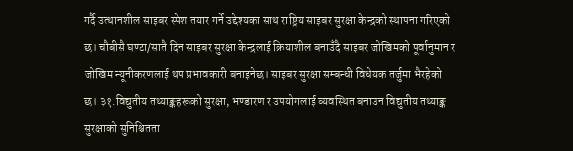गर्दै उत्थानशील साइबर स्पेश तयार गर्ने उद्देश्यका साथ राष्ट्रिय साइबर सुरक्षा केन्द्रको स्थापना गरिएको छ। चौबीसै घण्टा/सातै दिन साइबर सुरक्षा केन्द्रलाई क्रियाशील बनाउँदै साइबर जोखिमको पूर्वानुमान र जोखिम न्यूनीकरणलाई थप प्रभावकारी बनाइनेछ। साइबर सुरक्षा सम्बन्धी विधेयक तर्जुमा भैरहेको छ। ३१.विद्युतीय तथ्याङ्कहरूको सुरक्षा, भण्डारण र उपयोगलाई व्यवस्थित बनाउन विद्युतीय तथ्याङ्क सुरक्षाको सुनिश्चितता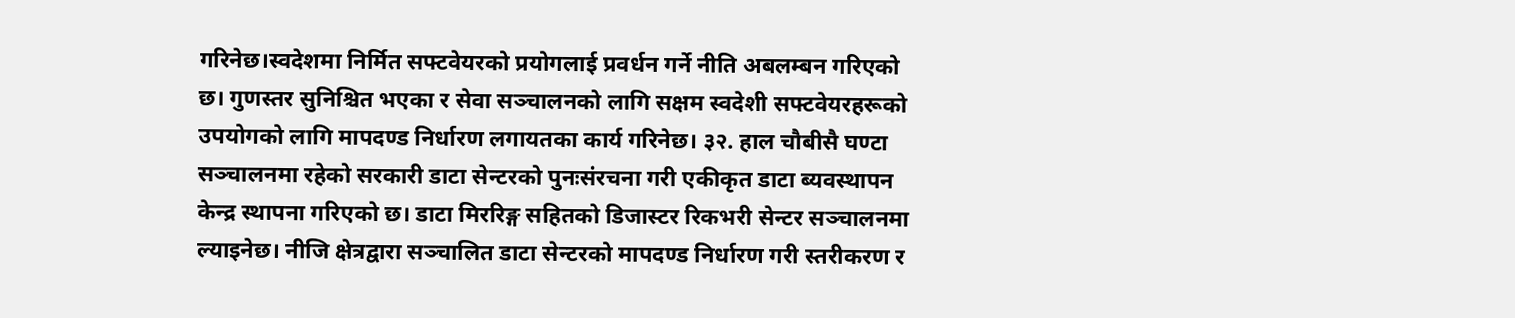गरिनेछ।स्वदेशमा निर्मित सफ्टवेयरको प्रयोगलाई प्रवर्धन गर्ने नीति अबलम्बन गरिएको छ। गुणस्तर सुनिश्चित भएका र सेवा सञ्चालनको लागि सक्षम स्वदेशी सफ्टवेयरहरूको उपयोगको लागि मापदण्ड निर्धारण लगायतका कार्य गरिनेछ। ३२. हाल चौबीसै घण्टा सञ्‍चालनमा रहेको सरकारी डाटा सेन्टरको पुनःसंरचना गरी एकीकृत डाटा ब्यवस्थापन केन्द्र स्थापना गरिएको छ। डाटा मिररिङ्ग सहितको डिजास्टर रिकभरी सेन्टर सञ्‍चालनमा ल्याइनेछ। नीजि क्षेत्रद्वारा सञ्‍चालित डाटा सेन्टरको मापदण्ड निर्धारण गरी स्तरीकरण र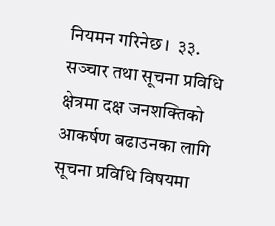नियमन गरिनेछ।  ३३. सञ्‍चार तथा सूचना प्रविधि क्षेत्रमा दक्ष जनशक्तिको आकर्षण बढाउनका लागि सूचना प्रविधि विषयमा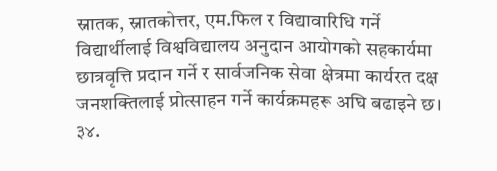स्नातक, स्नातकोत्तर, एम.फिल र विद्यावारिधि गर्ने विद्यार्थीलाई विश्वविद्यालय अनुदान आयोगको सहकार्यमा छात्रवृत्ति प्रदान गर्ने र सार्वजनिक सेवा क्षेत्रमा कार्यरत दक्ष जनशक्तिलाई प्रोत्साहन गर्ने कार्यक्रमहरू अघि बढाइने छ। ३४.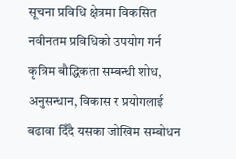सूचना प्रविधि क्षेत्रमा विकसित नवीनतम प्रविधिको उपयोग गर्न कृत्रिम बौद्धिकता सम्बन्धी शोध, अनुसन्धान, विकास र प्रयोगलाई बढावा दिँदै यसका जोखिम सम्बोधन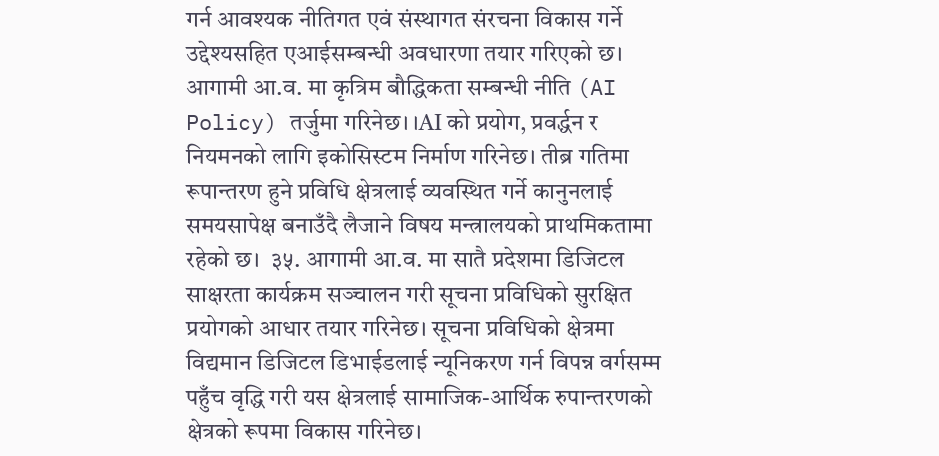गर्न आवश्यक नीतिगत एवं संस्थागत संरचना विकास गर्ने उद्देश्यसहित एआईसम्बन्धी अवधारणा तयार गरिएको छ। आगामी आ.व. मा कृत्रिम बौद्धिकता सम्बन्धी नीति (AI Policy) तर्जुमा गरिनेछ। ।AI को प्रयोग, प्रवर्द्धन र नियमनको लागि इकोसिस्टम निर्माण गरिनेछ। तीब्र गतिमा रूपान्तरण हुने प्रविधि क्षेत्रलाई व्यवस्थित गर्ने कानुनलाई समयसापेक्ष बनाउँदै लैजाने विषय मन्त्रालयको प्राथमिकतामा रहेको छ।  ३५. आगामी आ.व. मा सातै प्रदेशमा डिजिटल साक्षरता कार्यक्रम सञ्‍चालन गरी सूचना प्रविधिको सुरक्षित प्रयोगको आधार तयार गरिनेछ। सूचना प्रविधिको क्षेत्रमा विद्यमान डिजिटल डिभाईडलाई न्यूनिकरण गर्न विपन्न वर्गसम्म पहुँच वृद्धि गरी यस क्षेत्रलाई सामाजिक-आर्थिक रुपान्तरणको क्षेत्रको रूपमा विकास गरिनेछ।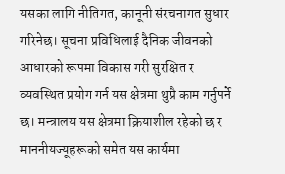यसका लागि नीतिगत, कानूनी संरचनागत सुधार गरिनेछ। सूचना प्रविधिलाई दैनिक जीवनको आधारको रूपमा विकास गरी सुरक्षित र व्यवस्थित प्रयोग गर्न यस क्षेत्रमा थुप्रै काम गर्नुपर्ने छ। मन्त्रालय यस क्षेत्रमा क्रियाशील रहेको छ र माननीयज्यूहरूको समेत यस कार्यमा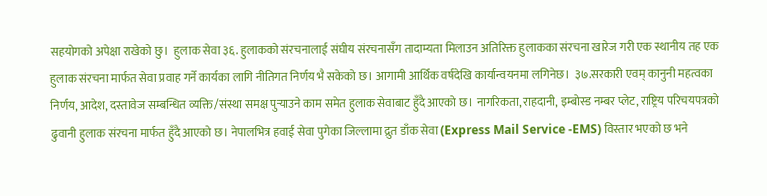सहयोगको अपेक्षा राखेको छु।  हुलाक सेवा ३६. हुलाकको संरचनालाई संघीय संरचनासँग तादाम्यता मिलाउन अतिरिक्त हुलाकका संरचना खारेज गरी एक स्थानीय तह एक हुलाक संरचना मार्फत सेवा प्रवाह गर्ने कार्यका लागि नीतिगत निर्णय भै सकेको छ। आगामी आर्थिक वर्षदेखि कार्यान्वयनमा लगिनेछ।  ३७.सरकारी एवम् कानुनी महत्वका निर्णय, आदेश, दस्तावेज सम्बन्धित व्यक्ति/संस्था समक्ष पुर्‍याउने काम समेत हुलाक सेवाबाट हुँदै आएको छ। नागरिकता, राहदानी, इम्बोस्ड नम्बर प्लेट, राष्ट्रिय परिचयपत्रको ढुवानी हुलाक संरचना मार्फत हुँदै आएको छ। नेपालभित्र हवाई सेवा पुगेका जिल्लामा द्रुत डाँक सेवा (Express Mail Service -EMS) विस्तार भएको छ भने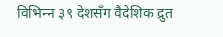विभिन्‍न ३९ देशसँग वैदेशिक द्रुत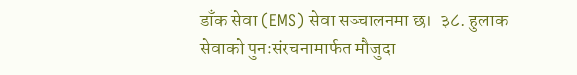डाँक सेवा (EMS) सेवा सञ्‍चालनमा छ।  ३८. हुलाक सेवाको पुनःसंरचनामार्फत मौजुदा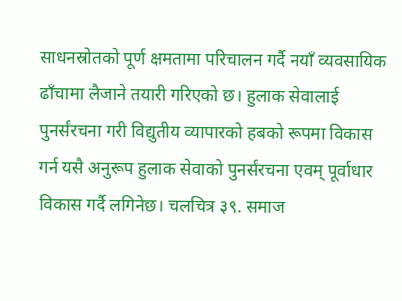साधनस्रोतको पूर्ण क्षमतामा परिचालन गर्दै नयाँ व्यवसायिक ढाँचामा लैजाने तयारी गरिएको छ। हुलाक सेवालाई पुनर्संरचना गरी विद्युतीय व्यापारको हबको रूपमा विकास गर्न यसै अनुरूप हुलाक सेवाको पुनर्संरचना एवम् पूर्वाधार विकास गर्दै लगिनेछ। चलचित्र ३९. समाज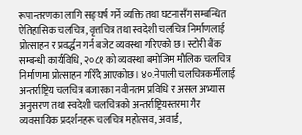रूपान्तरणका लागि सङ्घर्ष गर्ने व्यक्ति तथा घटनासँग सम्बन्धित ऐतिहासिक चलचित्र, वृत्तचित्र तथा स्वदेशी चलचित्र निर्माणलाई प्रोत्साहन र प्रवर्द्धन गर्न बजेट व्यवस्था गरिएको छ। स्टोरी बैंक सम्बन्धी कार्यविधि, २०८१ को व्यवस्था बमोजिम मौलिक चलचित्र निर्माणमा प्रोत्साहन गरिँदै आएकोछ। ४०.नेपाली चलचित्रकर्मीलाई अन्तर्राष्ट्रिय चलचित्र बजारका नवीनतम प्रविधि र असल अभ्यास अनुसरण तथा स्वदेशी चलचित्रको अन्तर्राष्ट्रियस्तरमा गैर व्यवसायिक प्रदर्शनहरू चलचित्र महोत्सव, अवार्ड,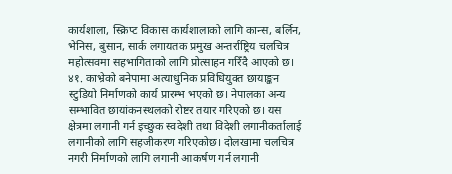कार्यशाला, स्क्रिप्ट विकास कार्यशालाको लागि कान्स, बर्लिन, भेनिस, बुसान, सार्क लगायतक प्रमुख अन्तर्राष्ट्रिय चलचित्र महोत्सवमा सहभागिताको लागि प्रोत्साहन गरिँदै आएको छ। ४१. काभ्रेको बनेपामा अत्याधुनिक प्रविधियुक्त छायाङ्कन स्टुडियो निर्माणको कार्य प्रारम्भ भएको छ। नेपालका अन्य सम्भावित छायांकनस्थलको रोष्टर तयार गरिएको छ। यस क्षेत्रमा लगानी गर्न इच्छुक स्वदेशी तथा विदेशी लगानीकर्तालाई लगानीको लागि सहजीकरण गरिएकोछ। दोलखामा चलचित्र नगरी निर्माणको लागि लगानी आकर्षण गर्न लगानी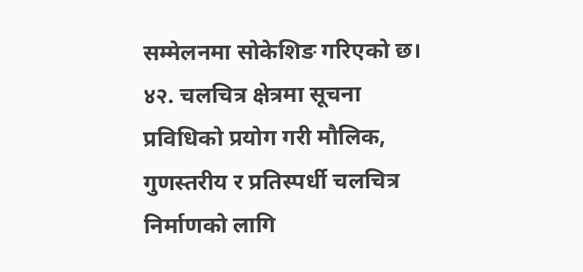सम्मेलनमा सोकेशिङ गरिएको छ। ४२. चलचित्र क्षेत्रमा सूचना प्रविधिको प्रयोग गरी मौलिक, गुणस्तरीय र प्रतिस्पर्धी चलचित्र निर्माणको लागि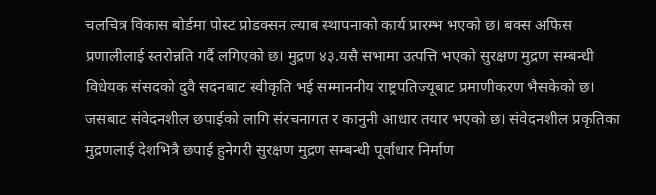चलचित्र विकास बोर्डमा पोस्ट प्रोडक्सन ल्याब स्थापनाको कार्य प्रारम्भ भएको छ। बक्स अफिस प्रणालीलाई स्तरोन्नति गर्दै लगिएको छ। मुद्रण ४३.यसै सभामा उत्पत्ति भएको सुरक्षण मुद्रण सम्बन्धी विधेयक संसदको दुवै सदनबाट स्वीकृति भई सम्माननीय राष्ट्रपतिज्यूबाट प्रमाणीकरण भैसकेको छ। जसबाट संवेदनशील छपाईको लागि संरचनागत र कानुनी आधार तयार भएको छ। संवेदनशील प्रकृतिका मुद्रणलाई देशभित्रै छपाई हुनेगरी सुरक्षण मुद्रण सम्बन्धी पूर्वाधार निर्माण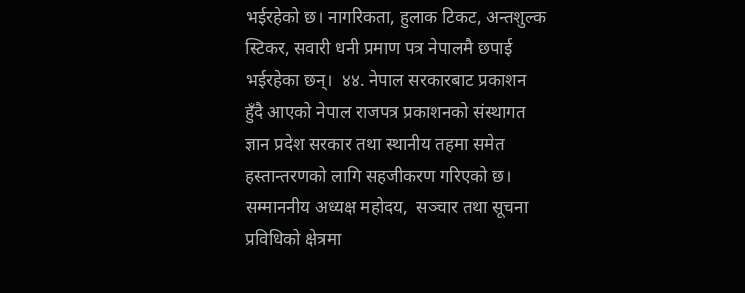भईरहेको छ। नागरिकता, हुलाक टिकट, अन्तशुल्क स्टिकर, सवारी धनी प्रमाण पत्र नेपालमै छपाई भईरहेका छन्।  ४४. नेपाल सरकारबाट प्रकाशन हुँदै आएको नेपाल राजपत्र प्रकाशनको संस्थागत ज्ञान प्रदेश सरकार तथा स्थानीय तहमा समेत हस्तान्तरणको लागि सहजीकरण गरिएको छ।  सम्माननीय अध्यक्ष महोदय,  सञ्‍चार तथा सूचना प्रविधिको क्षेत्रमा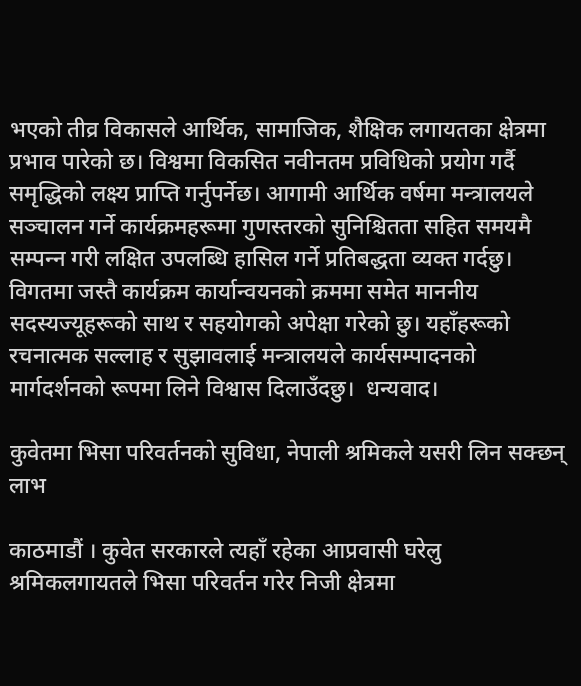भएको तीव्र विकासले आर्थिक, सामाजिक, शैक्षिक लगायतका क्षेत्रमा प्रभाव पारेको छ। विश्वमा विकसित नवीनतम प्रविधिको प्रयोग गर्दै समृद्धिको लक्ष्य प्राप्ति गर्नुपर्नेछ। आगामी आर्थिक वर्षमा मन्त्रालयले सञ्‍चालन गर्ने कार्यक्रमहरूमा गुणस्तरको सुनिश्चितता सहित समयमै सम्पन्‍न गरी लक्षित उपलब्धि हासिल गर्ने प्रतिबद्धता व्यक्त गर्दछु। विगतमा जस्तै कार्यक्रम कार्यान्वयनको क्रममा समेत माननीय सदस्यज्यूहरूको साथ र सहयोगको अपेक्षा गरेको छु। यहाँहरूको रचनात्मक सल्लाह र सुझावलाई मन्त्रालयले कार्यसम्पादनको मार्गदर्शनको रूपमा लिने विश्वास दिलाउँदछु।  धन्यवाद।

कुवेतमा भिसा परिवर्तनको सुविधा, नेपाली श्रमिकले यसरी लिन सक्छन् लाभ

काठमाडौं । कुवेत सरकारले त्यहाँ रहेका आप्रवासी घरेलु श्रमिकलगायतले भिसा परिवर्तन गरेर निजी क्षेत्रमा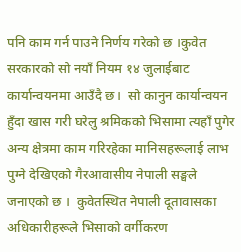पनि काम गर्न पाउने निर्णय गरेको छ ।कुवेत सरकारको सो नयाँ नियम १४ जुलाईबाट कार्यान्वयनमा आउँदै छ।  सो कानुन कार्यान्वयन हुँदा खास गरी घरेलु श्रमिकको भिसामा त्यहाँ पुगेर अन्य क्षेत्रमा काम गरिरहेका मानिसहरूलाई लाभ पुग्ने देखिएको गैरआवासीय नेपाली सङ्घले जनाएको छ ।  कुवेतस्थित नेपाली दूतावासका अधिकारीहरूले भिसाको वर्गीकरण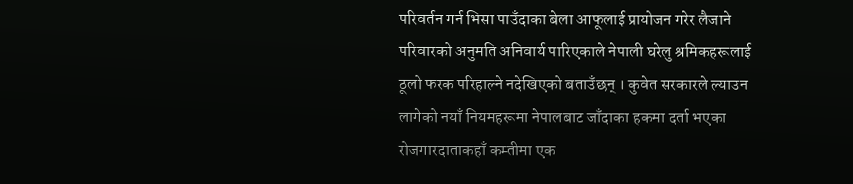परिवर्तन गर्न भिसा पाउँदाका बेला आफूलाई प्रायोजन गरेर लैजाने परिवारको अनुमति अनिवार्य पारिएकाले नेपाली घरेलु श्रमिकहरूलाई ठूलो फरक परिहाल्ने नदेखिएको बताउँछन् । कुवेत सरकारले ल्याउन लागेको नयाँ नियमहरूमा नेपालबाट जाँदाका हकमा दर्ता भएका रोजगारदाताकहाँ कम्तीमा एक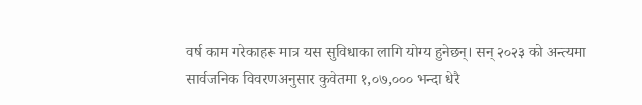वर्ष काम गरेकाहरू मात्र यस सुविधाका लागि योग्य हुनेछन्। सन् २०२३ को अन्त्यमा सार्वजनिक विवरणअनुसार कुवेतमा १,०७,००० भन्दा धेरै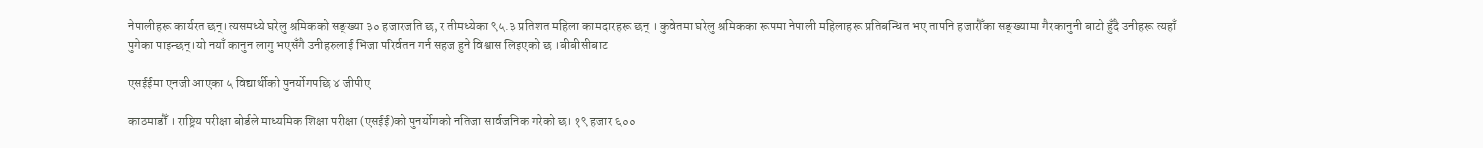नेपालीहरू कार्यरत छन्।त्यसमध्ये घरेलु श्रमिकको सङ्ख्या ३० हजारजति छ, र तीमध्येका ९५.३ प्रतिशत महिला कामदारहरू छन् । कुवेतमा घरेलु श्रमिकका रूपमा नेपाली महिलाहरू प्रतिबन्धित भए तापनि हजारौँका सङ्ख्यामा गैरकानुनी बाटो हुँदै उनीहरू त्यहाँ पुगेका पाइन्छन्।यो नयाँ कानुन लागु भएसँगै उनीहरुलाई भिजा परिर्वतन गर्न सहज हुने विश्वास लिइएको छ ।बीबीसीबाट

एसईईमा एनजी आएका ५ विद्यार्थीको पुनर्योगपछि ४ जीपीए

काठमाडौँ । राष्ट्रिय परीक्षा बोर्डले माध्यमिक शिक्षा परीक्षा (एसईई)को पुनर्योगको नतिजा सार्वजनिक गरेको छ। १९ हजार ६००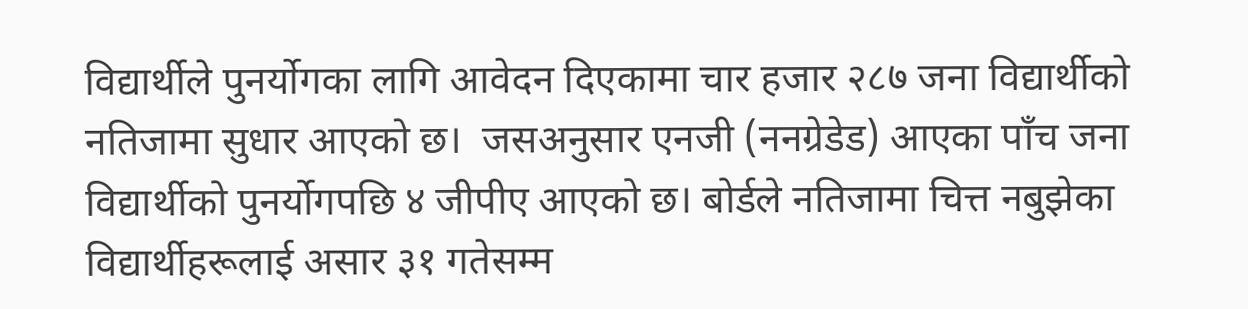विद्यार्थीले पुनर्योगका लागि आवेदन दिएकामा चार हजार २८७ जना विद्यार्थीको नतिजामा सुधार आएको छ।  जसअनुसार एनजी (ननग्रेडेड) आएका पाँच जना विद्यार्थीको पुनर्योगपछि ४ जीपीए आएको छ। बोर्डले नतिजामा चित्त नबुझेका विद्यार्थीहरूलाई असार ३१ गतेसम्म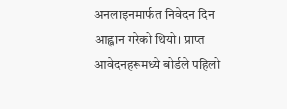अनलाइनमार्फत निवेदन दिन आह्वान गरेको थियो। प्राप्त आवेदनहरूमध्ये बोर्डले पहिलो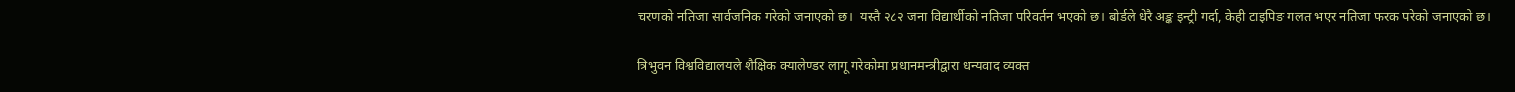चरणको नतिजा सार्वजनिक गरेको जनाएको छ।  यस्तै २८२ जना विद्यार्थीको नतिजा परिवर्तन भएको छ। बोर्डले धेरै अङ्क इन्ट्री गर्दा, केही टाइपिङ गलत भएर नतिजा फरक परेको जनाएको छ।

त्रिभुवन विश्वविद्यालयले शैक्षिक क्यालेण्डर लागू गरेकोमा प्रधानमन्त्रीद्वारा धन्यवाद व्यक्त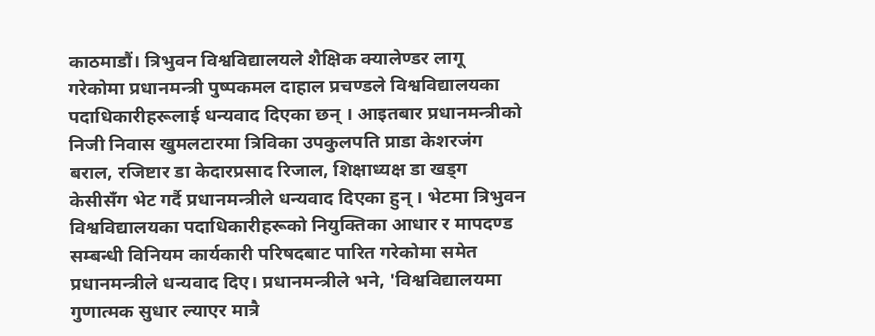काठमाडौं। त्रिभुवन विश्वविद्यालयले शैक्षिक क्यालेण्डर लागू गरेकोमा प्रधानमन्त्री पुष्पकमल दाहाल प्रचण्डले विश्वविद्यालयका पदाधिकारीहरूलाई धन्यवाद दिएका छन् । आइतबार प्रधानमन्त्रीको निजी निवास खुमलटारमा त्रिविका उपकुलपति प्राडा केशरजंग बराल, रजिष्टार डा केदारप्रसाद रिजाल, शिक्षाध्यक्ष डा खड्ग केसीसँग भेट गर्दै प्रधानमन्त्रीले धन्यवाद दिएका हुन् । भेटमा त्रिभुवन विश्वविद्यालयका पदाधिकारीहरूको नियुक्तिका आधार र मापदण्ड सम्बन्धी विनियम कार्यकारी परिषदबाट पारित गरेकोमा समेत प्रधानमन्त्रीले धन्यवाद दिए। प्रधानमन्त्रीले भने, 'विश्वविद्यालयमा गुणात्मक सुधार ल्याएर मात्रै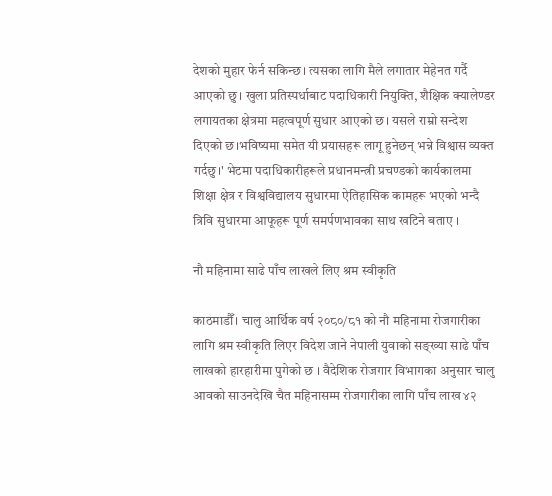देशको मुहार फेर्न सकिन्छ। त्यसका लागि मैले लगातार मेहेनत गर्दै आएको छु। खुला प्रतिस्पर्धाबाट पदाधिकारी नियुक्ति, शैक्षिक क्यालेण्डर लगायतका क्षेत्रमा महत्वपूर्ण सुधार आएको छ। यसले राम्रो सन्देश दिएको छ।भविष्यमा समेत यी प्रयासहरू लागू हुनेछन् भन्ने विश्वास व्यक्त गर्दछु।' भेटमा पदाधिकारीहरूले प्रधानमन्त्री प्रचण्डको कार्यकालमा शिक्षा क्षेत्र र विश्वविद्यालय सुधारमा ऐतिहासिक कामहरू भएको भन्दै त्रिवि सुधारमा आफूहरू पूर्ण समर्पणभावका साथ खटिने बताए ।

नौ महिनामा साढे पाँच लाखले लिए श्रम स्वीकृति

काठमाडौँ। चालु आर्थिक वर्ष २०८०/८१ को नौ महिनामा रोजगारीका लागि श्रम स्वीकृति लिएर विदेश जाने नेपाली युवाको सङ्ख्या साढे पाँच लाखको हारहारीमा पुगेको छ । वैदेशिक रोजगार विभागका अनुसार चालु आवको साउनदेखि चैत महिनासम्म रोजगारीका लागि पाँच लाख ४२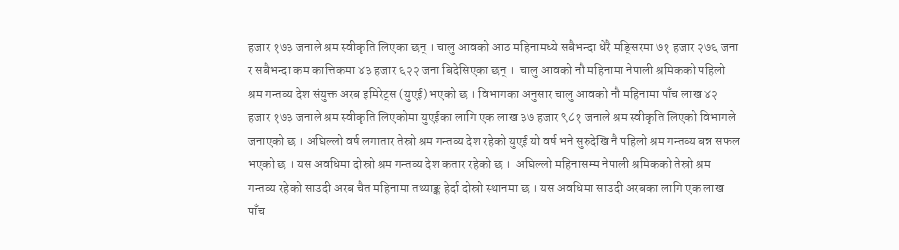हजार १७३ जनाले श्रम स्वीकृति लिएका छन् । चालु आवको आठ महिनामध्ये सबैभन्दा धेरै मङ्सिरमा ७१ हजार २७६ जना र सबैभन्दा कम कात्तिकमा ४३ हजार ६२२ जना बिदेसिएका छन् ।  चालु आवको नौ महिनामा नेपाली श्रमिकको पहिलो श्रम गन्तव्य देश संयुक्त अरब इमिरेट्स (युएई) भएको छ । विभागका अनुसार चालु आवको नौ महिनामा पाँच लाख ४२ हजार १७३ जनाले श्रम स्वीकृति लिएकोमा युएईका लागि एक लाख ३७ हजार ९८१ जनाले श्रम स्वीकृति लिएको विभागले जनाएको छ । अघिल्लो वर्ष लगातार तेस्रो श्रम गन्तव्य देश रहेको युएई यो वर्ष भने सुरुदेखि नै पहिलो श्रम गन्तव्य बन्न सफल भएको छ । यस अवधिमा दोस्रो श्रम गन्तव्य देश कतार रहेको छ ।  अघिल्लो महिनासम्म नेपाली श्रमिकको तेस्रो श्रम गन्तव्य रहेको साउदी अरब चैत महिनामा तथ्याङ्क हेर्दा दोस्रो स्थानमा छ । यस अवधिमा साउदी अरबका लागि एक लाख पाँच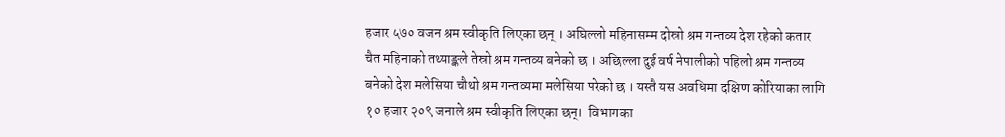हजार ५७० वजन श्रम स्वीकृति लिएका छन् । अघिल्लो महिनासम्म दोस्रो श्रम गन्तव्य देश रहेको कतार चैत महिनाको तथ्याङ्कले तेस्रो श्रम गन्तव्य बनेको छ । अछिल्ला दुई वर्ष नेपालीको पहिलो श्रम गन्तव्य बनेको देश मलेसिया चौथो श्रम गन्तव्यमा मलेसिया परेको छ । यस्तै यस अवधिमा दक्षिण कोरियाका लागि १० हजार २०९ जनाले श्रम स्वीकृति लिएका छन्।  विभागका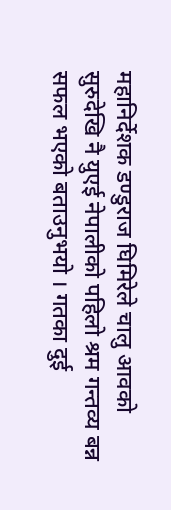महानिर्देशक डण्डुराज घिमिरेले चालु आवको सुरुदेखि नै युएई नेपालीको पहिलो श्रम गन्तव्य बन्न सफल भएको बताउनुभयो । गतका दुई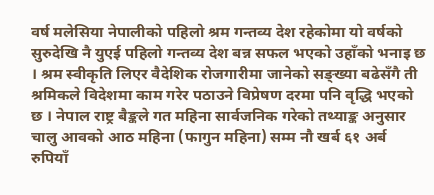वर्ष मलेसिया नेपालीको पहिलो श्रम गन्तव्य देश रहेकोमा यो वर्षको सुरुदेखि नै युएई पहिलो गन्तव्य देश बन्न सफल भएको उहाँको भनाइ छ । श्रम स्वीकृति लिएर वैदेशिक रोजगारीमा जानेको सङ्ख्या बढेसँगै ती श्रमिकले विदेशमा काम गरेर पठाउने विप्रेषण दरमा पनि वृद्धि भएको छ । नेपाल राष्ट्र बैङ्कले गत महिना सार्वजनिक गरेको तथ्याङ्क अनुसार चालु आवको आठ महिना (फागुन महिना) सम्म नौ खर्ब ६१ अर्ब रुपियाँ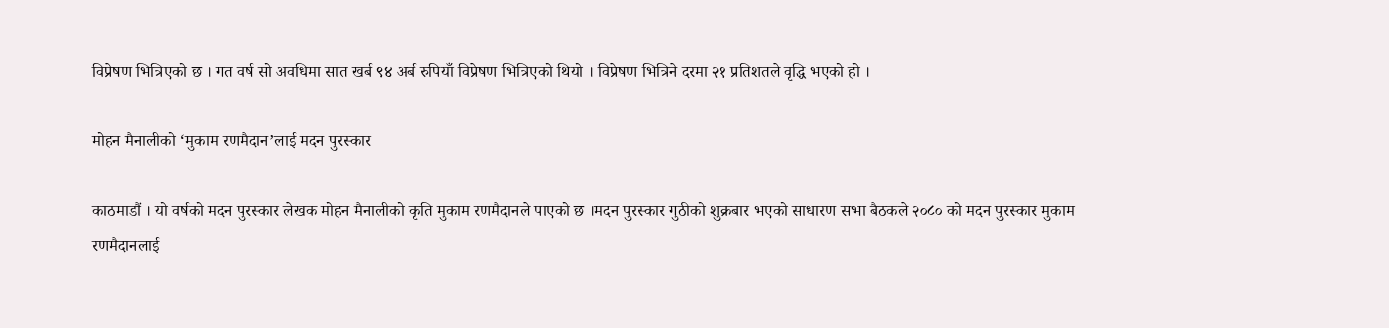विप्रेषण भित्रिएको छ । गत वर्ष सो अवधिमा सात खर्ब ९४ अर्ब रुपियाँ विप्रेषण भित्रिएको थियो । विप्रेषण भित्रिने दरमा २१ प्रतिशतले वृद्धि भएको हो ।

मोहन मैनालीको ‘मुकाम रणमैदान’लाई मदन पुरस्कार

काठमाडौं । यो वर्षको मदन पुरस्कार लेखक मोहन मैनालीको कृति मुकाम रणमैदानले पाएको छ ।मदन पुरस्कार गुठीको शुक्रबार भएको साधारण सभा बैठकले २०८० को मदन पुरस्कार मुकाम रणमैदानलाई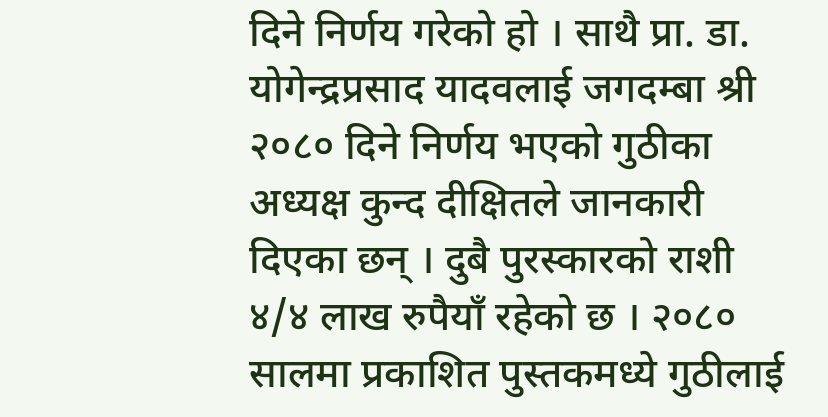दिने निर्णय गरेको हो । साथै प्रा. डा. योगेन्द्रप्रसाद यादवलाई जगदम्बा श्री २०८० दिने निर्णय भएको गुठीका अध्यक्ष कुन्द दीक्षितले जानकारी दिएका छन् । दुबै पुरस्कारको राशी ४/४ लाख रुपैयाँ रहेको छ । २०८० सालमा प्रकाशित पुस्तकमध्ये गुठीलाई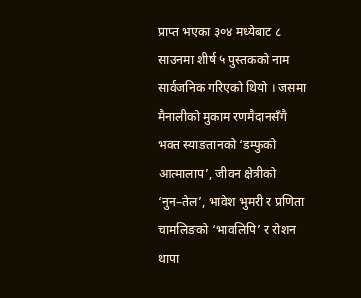प्राप्त भएका ३०४ मध्येबाट ८ साउनमा शीर्ष ५ पुस्तकको नाम सार्वजनिक गरिएको थियो । जसमा मैनालीको मुकाम रणमैदानसँगै  भक्त स्याङतानको ‘डम्फुको आत्मालाप’, जीवन क्षेत्रीको ‘नुन–तेल’, भावेश भुमरी र प्रणिता चामलिङको ‘भावलिपि’ र रोशन थापा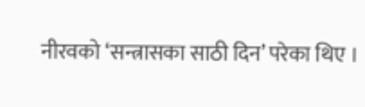नीरवको ‘सन्त्रासका साठी दिन’ परेका थिए ।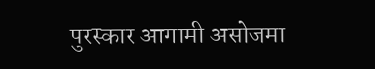पुरस्कार आगामी असोजमा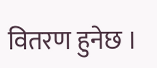वितरण हुनेछ ।